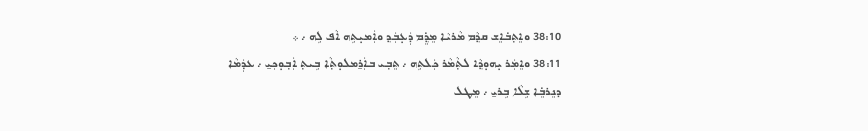38:10 ܘܐܸܬ݂ܒ݁ܐܸܫ ܩܕ݂ܵܡ ܡܵܪܝܵܐ ܡܸܕ݂ܸ݁ܡ ܕܲܥ̣ܒܲܕ݂ ܘܐܲܡܝ̣ܬܹܗ ܐܵܦ ܠܹܗ ܇ ܀
38:11 ܘܐܸܡܲܪ ܝ̣ܗܘ̣ܕ݂ܵܐ ܠܬ݂ܵܡܵܪ ܟܲܠܬܹܗ ܇ ܬܸܒ݂ܝ ܒܐܲܪ̱ܡܠܘ̣ܬ݂ܵܐ ܒܹܝܬ݂ ܐܲܒ݂ܘ̣ܟ݂ܝ̱ ܇ ܥܕܲܡܵܐ ܕܢܸܪܒܸ݁ܐ ܫܹܠܵܐ ܒܹܪܝ̱ ܇ ܡܸܛܠ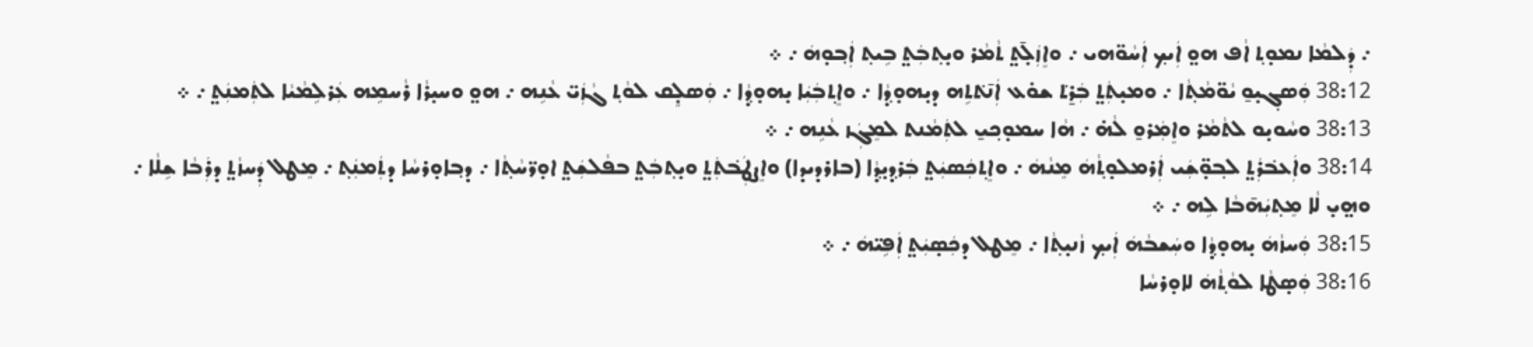܇ ܕܲܠܡܵܐ ܢܡܘ̣ܬ݂ ܐܵܦ ܗܘ̤ ܐܲܝܟ݂ ܐܲܚܵܘ̈ܗܝ ܇ ܘܐܸܙܲܠ̣̄ܬ̤ ܬܵܡܵܪ ܘܝ̣ܬ݂ܒܲܬ̤ ܒܹܝܬ݂ ܐܲܒ݂ܘ̣ܗܿ ܇ ܀
38:12 ܘܲܣܓ݂ܝ̣ܘ̱ ܝܵܘ̈ܡܵܬ݂ܵܐ ܇ ܘܡܝ̣ܬܲܬ̤ ܒܲܪ̱ܬ݁ ܫܘ̇ܥ ܐܲܢ̄ܬ݁ܬܹܗ ܕܝ̣ܗܘ̣ܕ݂ܵܐ ܇ ܘܐܸܬ݂ܒܲܝܲܐ ܝ̣ܗܘ̣ܕ݂ܵܐ ܇ ܘܲܣܠ̣ܸܩ ܠܘܵܬ݂ ܓܵܙܲܝ̈ ܥܵܢܹܗ ܇ ܗܘ̤ ܘܚܝ̣ܪܵܐ ܪܵܚܡܹܗ ܥܲܪܠܹܡܵܝܵܐ ܠܬܲܡܢܲܬ̤ ܇ ܀
38:13 ܘܚܵܘܝ̣ܘ ܠܬܵܡܵܪ ܘܐܸܡܲܪܘ̱ ܠܵܗ̇ ܇ ܗܵܐ ܚܡܘ̣ܟ݂ܝ̱ ܠܬܲܡܵܢܬ ܠܡܸܓܲܙ ܥܵܢܹܗ ܇ ܀
38:14 ܘܐܲܥܒ݁ܪܲܬ̤ ܠܒ݂ܘ̣̈ܫܲܝ ܐܲܪܡܠܘ̣ܬ݂ܵܗܿ ܡܸܢܵܗܿ ܇ ܘܐܸܬ݂ܟܲܣܝܲܬ̤ ܒܲܪܕ݂ܝ̣ܕ݂ܵܐ (ܒܐܪܕܝܕܐ) ܘܐܸܨܛܲܒ݁ܬܲܬ̤ ܘܝ̣ܬ݂ܒܲܬ̤ ܒܦܵܠܫܲܬ̤ ܐܘ̣ܪ̈ܚܵܬ݂ܵܐ ܇ ܕܒ݂ܐܘ̣ܪܚܵܐ ܕܬܲܡܢܲܬ݂ ܇ ܡܸܛܠ ܕܲܚܙܵܬ̤ ܕܪܲܒܵܐ ܫܹܠܵܐ ܇ ܘܗ̤ܝ̣ ܠܵܐ ܡܸܬ݂ܝܲܗ̄ܒܵܐ ܠܹܗ ܇ ܀
38:15 ܘܲܚܙܵܗܿ ܝ̣ܗܘ̣ܕ݂ܵܐ ܘܚܲܫܒܵܗܿ ܐܲܝܟ݂ ܙܵܢܝ̣ܬ݂ܵܐ ܇ ܡܸܛܠ ܕܟܲܣ̣ܝܲܬ̤ ܐܲܦܹܝ̈ܗܿ ܇ ܀
38:16 ܘܲܣ̣ܛܵܐ ܠܘܵܬ݂ܵܗܿ ܠܐܘ̣ܪܚܵܐ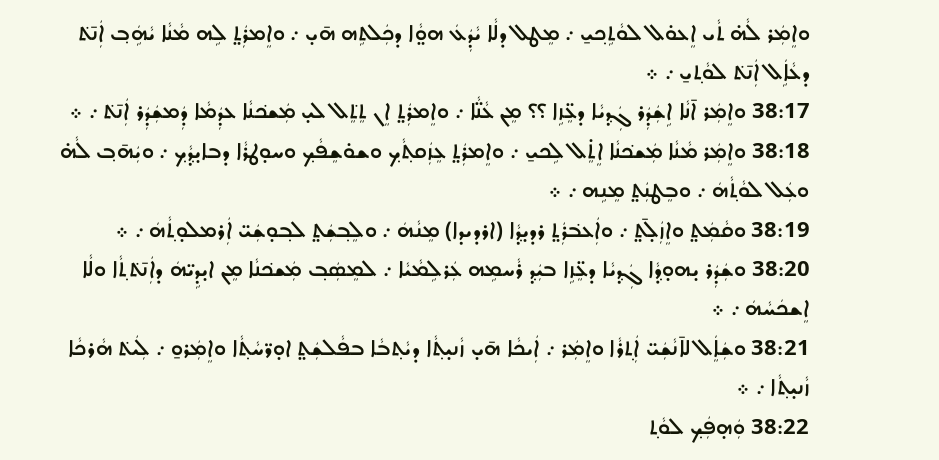ܘܐܸܡܲܪ ܠܵܗ̇ ܬܵܝ ܐܸܥܘ̇ܠ ܠܘܵܬܹܟ݂ܝ̱ ܇ ܡܸܛܠ ܕܠܵܐ ܝܵܕܲܥܿ ܗܘ̤ܵܐ ܕܟܲܠܬܹܗ ܗ̄ܝ̣ ܇ ܘܐܸܡܪܲܬ̤ ܠܹܗ ܡܵܢܵܐ ܝܵܗܹܿܒ݂ ܐܲܢ̄ܬ݁ ܕܥܵܐܹܿܠ ܐܲܢ̄ܬ݁ ܠܘܵܬ݂ܝ̱ ܇ ܀
38:17 ܘܐܸܡܲܪ ܐ̄ܢܵܐ ܐܹܫܲܕܲܪ ܓܲܕ݂ܝܵܐ ܕܥܸ̈ܙܹܐ ؟؟ ܡܸܢ ܥܵܢ̈ܵܐ ܇ ܘܐܸܡܪܲܬ̤ ܐܸܢ ܬܸܬܸ݁ܠ ܠܝ̣ ܡܲܫܟ݁ܢܵܐ ܥܕܲܡܵܐ ܕܲܡܫܲܕܲܪ ܐܲܢ̄ܬ݁ ܇ ܀
38:18 ܘܐܸܡܲܪ ܡܵܢܵܐ ܡܲܫܟ݁ܢܵܐ ܐܸܬܸ̇ܠ ܠܹܟܝ̱ ܇ ܘܐܸܡܪܲܬ̤ ܥܸܙܲܩܬ݂ܵܟ݂ ܘܫܘ̇ܫܸܦܵܟ݂ ܘܚܘ̣ܛܪܵܐ ܕܒܐܝ̣ܕ݂ܵܟ݂ ܇ ܘܝܲܗ̄ܒ݂ ܠܵܗ̇ ܘܥܲܠ ܠܘܵܬ݂ܵܗܿ ܇ ܘܒܸܛܢܲܬ̤ ܡܸܢܹܗ ܇ ܀
38:19 ܘܩܵܡܲܬ̤ ܘܐܸܙܲܠ̣̄ܬ̤ ܇ ܘܐܲܥܒ݁ܪܲܬ̤ ܪܕܝ̣ܕ݂ܵܐ (ܐܪܕܝܕܐ) ܡܸܢܵܗܿ ܇ ܘܠܸܒ݂ܫܲܬ̤ ܠܒ݂ܘ̣ܫܲܝ̈ ܐܲܪܡܠܘ̣ܬ݂ܵܗܿ ܇ ܀
38:20 ܘܫܲܕܲܪ ܝ̣ܗܘ̣ܕ݂ܵܐ ܓܲܕ݂ܝܵܐ ܕܥܸ̈ܙܹܐ ܒܝܲܕ݂ ܪܵܚܡܹܗ ܥܲܪܠܹܡܵܝܵܐ ܇ ܠܡܸܣܲܒ݂ ܡܲܫܟ݁ܢܵܐ ܡܸܢ ܐܝ̣ܕܹܝ̈ܗܿ ܕܐܲܢ̄ܬ݁ܬ݂ܵܐ ܘܠܵܐ ܐܸܫܟܿܚܵܗܿ ܇ ܀
38:21 ܘܫܲܐܸܿܠ ܠܐ̄ܢܵܫܲܝ̈ ܐܲܬ݂ܪܵܐ ܘܐܸܡܲܪ ܇ ܐܲܝܟܵܐ ܗ̄ܝ̣ ܙܵܢܝ̣ܬ݂ܵܐ ܕܝܵܬ݂ܒܵܐ ܒܦܵܠܫܲܬ̤ ܐܘ̣ܪ̈ܚܵܬ݂ܵܐ ܘܐܸܡܲܪܘ̱ ܇ ܠܲܝܬ݁ ܗܵܪܟܵܐ ܙܵܢܝ̣ܬ݂ܵܐ ܇ ܀
38:22 ܘܲܗ̣ܦܲܟ݂ ܠܘܵܬ݂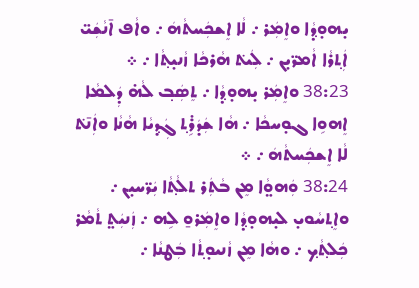ܝ̣ܗܘ̣ܕ݂ܵܐ ܘܐܸܡܲܪ ܇ ܠܵܐ ܐܸܫܟܲܚܬܵܗܿ ܇ ܘܐܵܦ ܐ̄ܢܵܫܲܝ̈ ܐܲܬ݂ܪܵܐ ܐܵܡܪ̈ܝ̣ܢ ܇ ܠܲܝܬ݁ ܗܵܪܟܵܐ ܙܵܢܝ̣ܬ݂ܵܐ ܇ ܀
38:23 ܘܐܸܡܲܪ ܝ̣ܗܘ̣ܕ݂ܵܐ ܇ ܬܸܣܲܒ݂ ܠܵܗ̇ ܕܲܠܡܵܐ ܐܸܗܘܹܐ ܓܘ̣ܚܟܵܐ ܇ ܗܵܐ ܫܲܕܿܪܹ̇ܬ݂ ܓܲܕ݂ܝܵܐ ܗܵܢܵܐ ܘܐܲܢ̄ܬ݁ ܠܵܐ ܐܸܫܟܲܚܬܵܗܿ ܇ ܀
38:24 ܘܲܗܘ̤ܵܐ ܡܸܢ ܒܵܬܲܪ ܬܠܵܬ݂ܵܐ ܝܲܪ̈ܚܝ̣ܢ ܇ ܘܐܸܬ݂ܚܵܘܝ̣ ܠܝ̣ܗܘ̣ܕ݂ܵܐ ܘܐܸܡܲܪܘ̱ ܠܹܗ ܇ ܙܲܢܝܲܬ̤ ܬܵܡܵܪ ܟܲܠܬ݂ܵܟ݂ ܇ ܘܗܵܐ ܡܸܢ ܙܵܢܝܘ̣ܬ݂ܵܐ ܒܲܛܢܵܐ ܇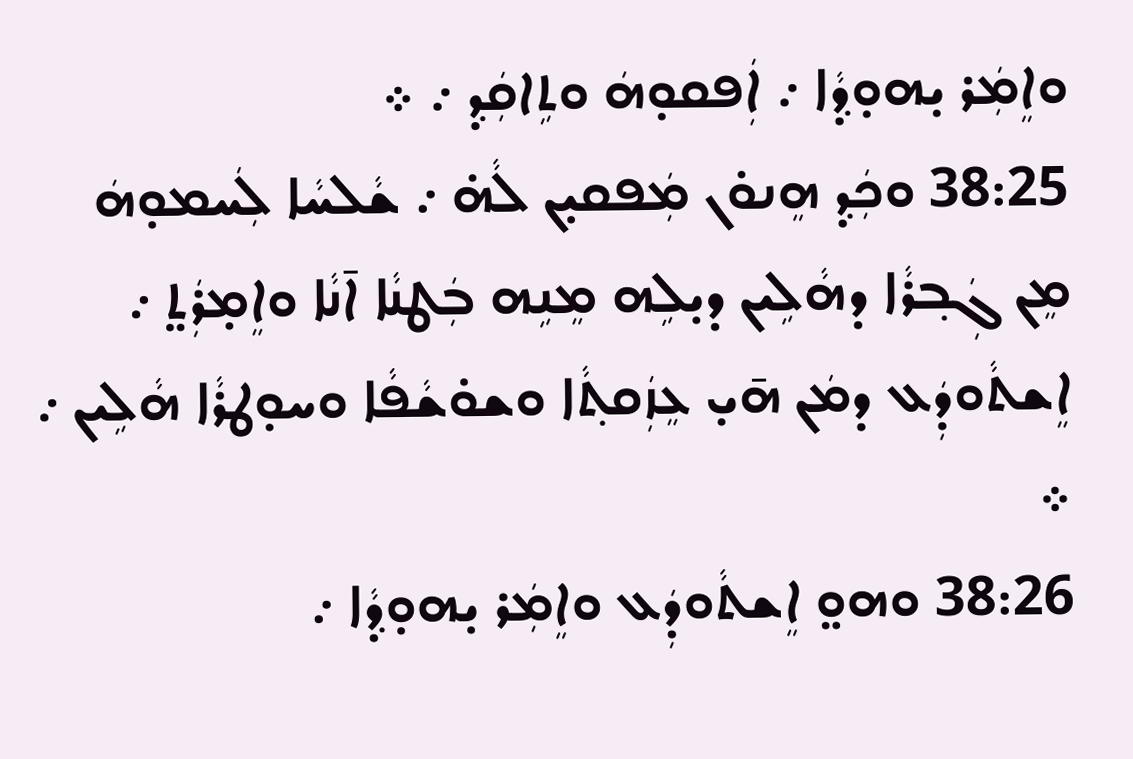ܘܐܸܡܲܪ ܝ̣ܗܘ̣ܕ݂ܵܐ ܇ ܐܲܦܩܘ̣ܗܿ ܘܬܹܐܩܲܕ݂ ܇ ܀
38:25 ܘܟܲܕ݂ ܗܸܢܘ̇ܢ ܡܲܦܩܝ̣ܢ ܠܵܗ̇ ܇ ܫܵܠܚܵܐ ܠܲܚܡܘ̣ܗܿ ܡܸܢ ܓܲܒ݂ܪܵܐ ܕܗܵܠܹܝܢ ܕܝ̣ܠܹܗ ܡܸܢܹܗ ܒܲܛܢܵܐ ܐ̄ܢܵܐ ܘܐܸܡ̣ܪܲܬ̤ ܇ ܐܸܫܬܵܘܕܲܥ ܕܡܿܢ ܗ̄ܝ̣ ܥܸܙܲܩܬ݂ܵܐ ܘܫܘ̇ܫܵܦܵܐ ܘܚܘ̣ܛܪܵܐ ܗܵܠܹܝܢ ܇ ܀
38:26 ܘܗܘ̤ ܐܸܫܬܵܘܕܲܥ ܘܐܸܡܲܪ ܝ̣ܗܘ̣ܕ݂ܵܐ ܇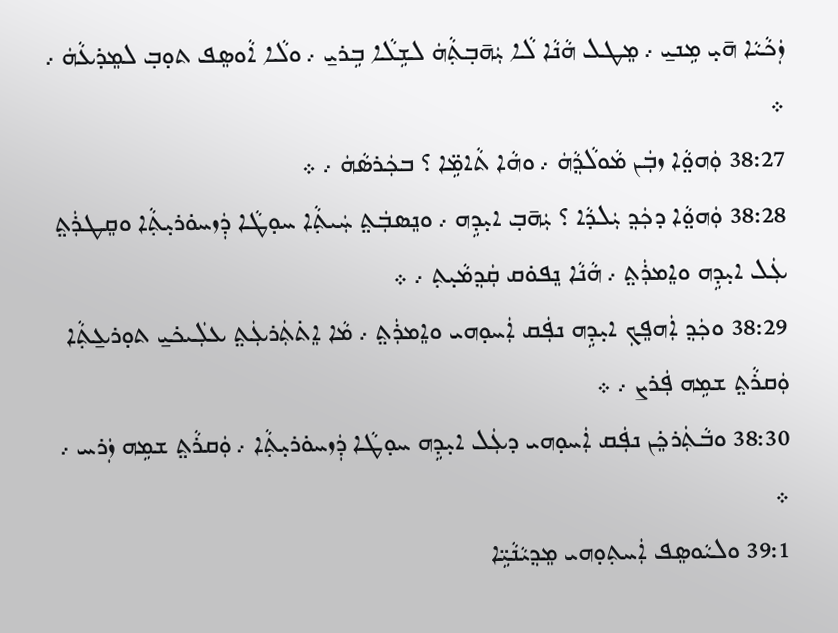ܙܲܟܵܝܵܐ ܗ̄ܝ̣ ܡܹܢܝ̱ ܇ ܡܸܛܠ ܗܵܢܵܐ ܠܵܐ ܝܲܗ̄ܒ݂ܬ݂ܵܗܿ ܠܫܹܠܵܐ ܒܹܪܝ̱ ܇ ܘܠܵܐ ܐܵܘܣܸܦ ܬܘ̣ܒ݂ ܠܡܸܕ݁ܥܵܗܿ ܇ ܀
38:27 ܘܲܗܘ̤ܵܐ ܙܒܲܢ ܡܵܘܠܵܕ݂ܵܗܿ ܇ ܘܗܵܐ ܬܵܐܡܹ̈ܐ ؟ ܒܟܲܪܣܵܗܿ ܇ ܀
38:28 ܘܲܗܘ̤ܵܐ ܕܟܲܕ݂ ܝܲܠܕܵܐ ؟ ܝܲܗ̄ܒ݂ ܐܝ̣ܕܹܗ ܇ ܘܢܸܣܒܲܬ̤ ܚܲܝܬ݂ܵܐ ܚܘ̣ܛܵܐ ܕܲܙܚܘ̇ܪܝ̣ܬ݂ܵܐ ܘܩܸܛܪܲܬ̤ ܥܲܠ ܐܝ̣ܕܹܗ ܘܐܸܡܪܲܬ̤ ܇ ܗܵܢܵܐ ܢܸܦܘ̇ܩ ܩܲܕ݂ܡܵܝ̣ܬ݂ ܇ ܀
38:29 ܘܟܲܕ݂ ܐܲܗܦܸܟ݂ ܐܝ̣ܕܹܗ ܢܦܲܩ ܐܲܚܘ̣ܗܝ ܘܐܸܡܪܲܬ̤ ܇ ܡܵܐ ܐܸܬ݁ܬܲܪܥܲܬ̤ ܥܠܲܝܟ݁ܝ̱ ܬܘ̣ܪܥ̱ܬ݂ܵܐ ܘܲܩܪܵܬ̤ ܫܡܹܗ ܦܲܪܨ ܇ ܀
38:30 ܘܒܵܬܲܪܟܸ݁ܢ ܢܦܲܩ ܐܲܚܘ̣ܗܝ ܕܥܲܠ ܐܝ̣ܕܹܗ ܚܘ̣ܛܵܐ ܕܲܙܚܘ̇ܪܝ̣ܬ݂ܵܐ ܇ ܘܲܩܪܵܬ̤ ܫܡܹܗ ܙܲܪܚ ܇ ܀
39:1 ܘܠܝܵܘܣܸܦ ܐܲܚܬ݂ܘ̣ܗܝ ܡܸܕ݂ܝܵܢܵܝܹ̈ܐ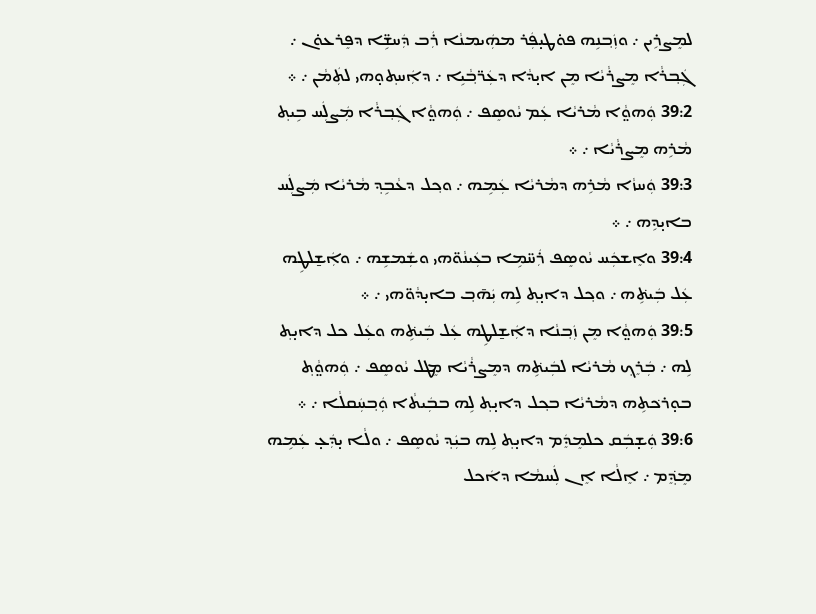ܠܡܸܨܪܹܝܢ ܇ ܘܙܲܒ݂ܢܹܗ ܦܘ̇ܛܝ̣ܦܲܪ ܡܗܲܝܡܢܵܐ ܪܲܒ ܕܲܚܫܹ̈ܐ ܕܦܸܪܥܘ̇ܢ ܇ ܓܲܒ݂ܪܵܐ ܡܸܨܪܵܝܵܐ ܡܸܢ ܐܝ̣ܕܵܐ ܕܥܲܪ̈ܒ݂ܵܝܹܐ ܇ ܕܐܲܚܬ݂ܘ̣ܗܝ ܠܬܲܡܵܢ ܇ ܀
39:2 ܘܲܗܘ̤ܵܐ ܡܵܪܝܵܐ ܥܲܡ ܝܵܘܣܸܦ ܇ ܘܲܗܘ̤ܵܐ ܓܲܒ݂ܪܵܐ ܡܲܨܠܲܚ ܒܹܝܬ݂ ܡܵܪܹܗ ܡܸܨܪܵܝܵܐ ܇ ܀
39:3 ܘܲܚܙܵܐ ܡܵܪܹܗ ܕܡܵܪܝܵܐ ܥܲܡܹܗ ܇ ܘܟ݂ܠ ܕܥܵܒܹܕ݂ ܡܵܪܝܵܐ ܡܲܨܠܲܚ ܒܐܝ̣ܕܹܗ ܇ ܀
39:4 ܘܐܸܫܟܲܚ ܝܵܘܣܸܦ ܪܲܚ̈ܡܹܐ ܒܥܲܝܢܵܘ̈ܗܝ ܘܫܲܡܫܹܗ ܇ ܘܐܲܫ̱ܠܛܹܗ ܥܲܠ ܒܲܝܬܹ݁ܗ ܇ ܘܟ݂ܠ ܕܐܝ̣ܬ݂ ܠܹܗ ܝܲܗ̄ܒ݂ ܒܐܝ̣ܕܵܘ̈ܗܝ ܇ ܀
39:5 ܘܲܗܘ̤ܵܐ ܡܸܢ ܙܲܒ݂ܢܵܐ ܕܐܲܫ̱ܠܛܹܗ ܥܲܠ ܒܲܝܬܹ݁ܗ ܘܥܲܠ ܟܠ ܕܐܝ̣ܬ݂ ܠܹܗ ܇ ܒܲܪܸܟ݂ ܡܵܪܝܵܐ ܠܒܲܝܬܹ݁ܗ ܕܡܸܨܪܵܝܵܐ ܡܸܛܠ ܝܵܘܣܸܦ ܇ ܘܲܗܘ̤ܵܬ݂ ܒܘ̣ܪܟ݁ܬܹܗ ܕܡܵܪܝܵܐ ܒܟ݂ܠ ܕܐܝ̣ܬ݂ ܠܹܗ ܒܒܲܝܬܵܐ ܘܲܒ݂ܚܲܩܠܵܐ ܇ ܀
39:6 ܘܲܫ̣ܒܲܩ ܟܠܡܸܕܸܿܡ ܕܐܝ̣ܬ݂ ܠܹܗ ܒܝܲܕ݂ ܝܵܘܣܸܦ ܇ ܘܠܵܐ ܝ̣ܕܲܥ̣ ܥܲܡܹܗ ܡܸܕ݂ܸ݁ܡ ܇ ܐܸܠܵܐ ܐܸܢ ܠܲܚܡܵܐ ܕܐܿܟܠ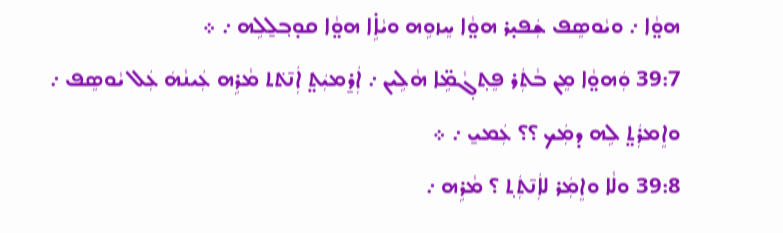ܗܘ̤ܵܐ ܇ ܘܝܵܘܣܸܦ ܫܲܦܝ̣ܪ ܗܘ̤ܵܐ ܚܸܙܘܹܗ ܘܝܵܐܹ̇ܐ ܗܘ̤ܵܐ ܩܘ̣ܒ݂ܠ̱ܠܹܗ ܇ ܀
39:7 ܘܲܗܘ̤ܵܐ ܡܸܢ ܒܵܬܲܪ ܦܸܬ݂ܓ݂ܵܡܹ̈ܐ ܗܵܠܹܝܢ ܇ ܐܲܪ̱ܡܝܲܬ̤ ܐܲܢ̄ܬ݁ܬ ܡܵܪܹܗ ܥܲܝܢܵܗܿ ܥܲܠ ܝܵܘܣܸܦ ܇ ܘܐܸܡܪܲܬ̤ ܠܹܗ ܕܡܲܟ ؟؟ ܥܲܡܝ̱ ܇ ܀
39:8 ܘܠܵܐ ܘܐܸܡܲܪ ܠܐܲܢ̄ܬܲܬ݂ ؟ ܡܵܪܹܗ ܇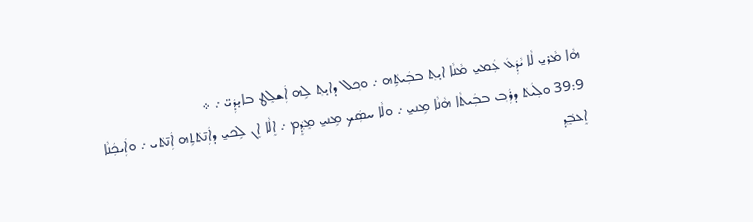ܗܵܐ ܡܵܪܝ̱ ܠܵܐ ܝܵܕܲܥܿ ܥܲܡܝ̱ ܡܵܢܵܐ ܐܝ̣ܬ݂ ܒܒܲܝܬܹ݁ܗ ܇ ܘܟ݂ܠ ܕܐܝ̣ܬ݂ ܠܹܗ ܐܲܫܠܸܛ ܒܐܝ̣ܕܲܝ̈ ܇ ܀
39:9 ܘܠܲܝܬ݁ ܕܪܲܒ݂ ܒܒܲܝܬܵܐ ܗܵܢܵܐ ܡܹܢܝ̱ ܇ ܘܠܵܐ ܚܣܲܟ ܡܹܢܝ̱ ܡܸܕ݂ܸ݁ܡ ܇ ܐܸܠܵܐ ܐܸܢ ܠܹܟܝ̱ ܕܐܲܢ̄ܬ݁ܬܹܗ ܐܲܢ̄ܬ݁ܝ ܇ ܘܐܲܝܟܲܢܵܐ ܐܸܥܒܸ݁ܕ݂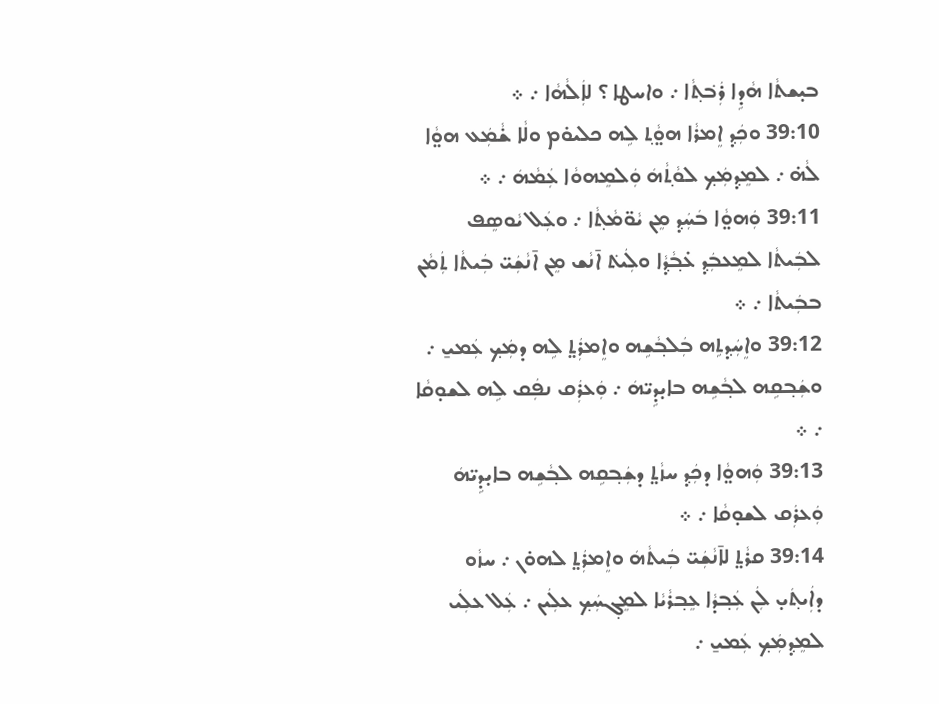ܒܝ̣ܫܬܵܐ ܗܵܕܹܐ ܪܲܒ݁ܬ݂ܵܐ ܇ ܘܐܚܛܐ ؟ ܠܐܲܠܵܗܵܐ ܇ ܀
39:10 ܘܟܲܕ݂ ܐܸܡܪܵܐ ܗܘ̤ܵܬ݂ ܠܹܗ ܟܠܝܘ̇ܡ ܘܠܵܐ ܫ̇ܵܡܲܥ ܗܘ̤ܵܐ ܠܵܗ̇ ܇ ܠܡܸܕ݂ܡܲܟ݂ ܠܘܵܬ݂ܵܗܿ ܘܲܠܡܸܗܘܵܐ ܥܲܡܵܗܿ ܇ ܀
39:11 ܘܲܗܘ̤ܵܐ ܒܿܚܲܕ݂ ܡܸܢ ܝܵܘ̈ܡܵܬ݂ܵܐ ܇ ܘܥܲܠ ܝܵܘܣܸܦ ܠܒܲܝܬܵܐ ܠܡܸܥܒܲܕ݂ ܥ̇ܒ݂ܵܕ݂ܵܐ ܘܠܲܝܬ݁ ܐ̄ܢܵܫ ܡܸܢ ܐ̄ܢܵܫܲܝ̈ ܒܲܝܬܵܐ ܬܲܡܵܢ ܒܒܲܝܬܵܐ ܇ ܀
39:12 ܘܐܸܚܲܕ݂ܬܹܗ ܒܲܠܒ݂ܵܫܹܗ ܘܐܸܡܪܲܬ̤ ܠܹܗ ܕܡܲܟ݂ ܥܲܡܝ̱ ܇ ܘܫܲܒ݂ܩܹܗ ܠܒ݂ܵܫܹܗ ܒܐܝ̣ܕܹܝ̈ܗܿ ܇ ܘܲܥܪܲܩ ܢܦܲܩ ܠܹܗ ܠܫܘ̣ܩܵܐ ܇ ܀
39:13 ܘܲܗܘ̤ܵܐ ܕܟܲܕ݂ ܚܙܵܬ̤ ܕܫܲܒ݂ܩܹܗ ܠܒ݂ܵܫܹܗ ܒܐܝ̣ܕܹܝ̈ܗܿ ܘܲܥܪܲܩ ܠܫܘ̣ܩܵܐ ܇ ܀
39:14 ܩܪܵܬ̤ ܠܐ̄ܢܵܫܲܝ̈ ܒܲܝܬܵܗܿ ܘܐܸܡܪܲܬ̤ ܠܗܘ̇ܢ ܇ ܚܙܵܘ ܕܐܲܝܬ݂ܿܝ̣ ܠܲܢ ܥܲܒ݂ܕܵܐ ܥܸܒ݂ܪܵܝܵܐ ܠܡܸܓ݂ܚܲܟ݂ ܥܠܲܝܢ ܇ ܥܲܠ ܥܠܲܝ ܠܡܸܕ݂ܡܲܟ݂ ܥܲܡܝ̱ ܇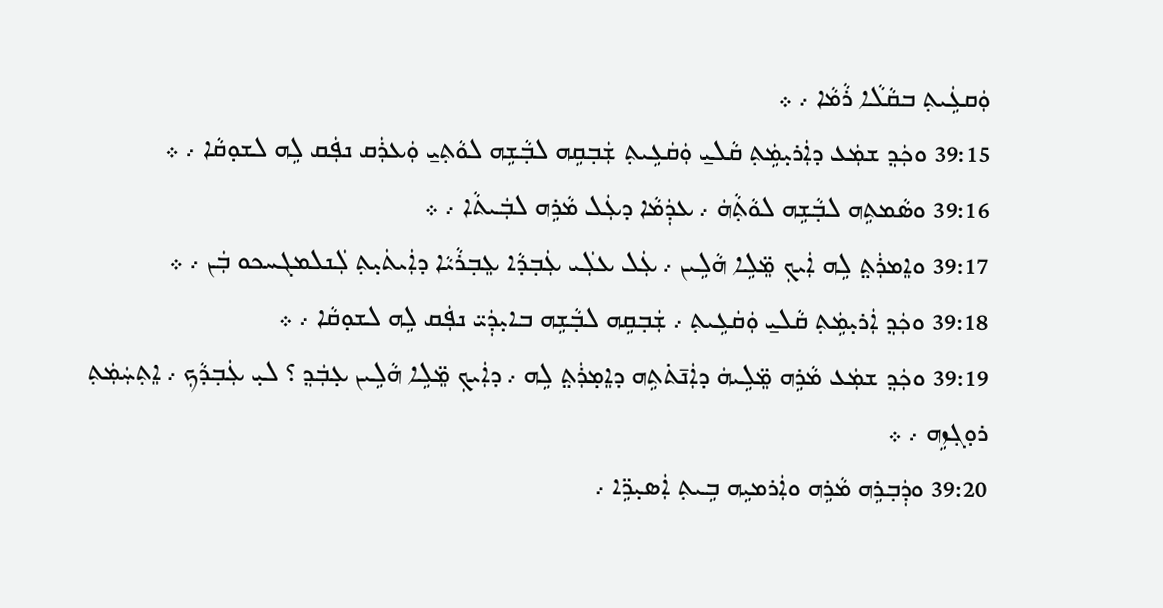ܘܲܩܥܹܿܝܬ݂ ܒܩܵܠܵܐ ܪܵܡܵܐ ܇ ܀
39:15 ܘܟܲܕ݂ ܫܡܲܥ ܕܐܲܪܝ̣ܡܹܿܬ݂ ܩܵܠܝ̱ ܘܲܩܿܥܹܝܬ݂ ܫܲܒ݂ܩܹܗ ܠܒ݂ܵܫܹܗ ܠܘܵܬ݂ܝ̱ ܘܲܥܪܲܩ ܢܦܲܩ ܠܹܗ ܠܫܘ̣ܩܵܐ ܇ ܀
39:16 ܘܣܵܡܬܹܗ ܠܒ݂ܵܫܹܗ ܠܘܵܬ݂ܵܗܿ ܇ ܥܕܲܡܵܐ ܕܥܲܠ ܡܵܪܹܗ ܠܒܲܝܬܵܐ ܇ ܀
39:17 ܘܐܸܡܪܲܬ̤ ܠܹܗ ܐܲܝܟ݂ ܡܸ̈ܠܹܐ ܗܵܠܹܝܢ ܇ ܥܲܠ ܥܠܲܝ ܥܲܒ݂ܕܵܐ ܥܸܒ݂ܪܵܝܵܐ ܕܐܲܝܬܿܝ̣ܬ݂ ܠܲܢܠܡܓܚܟܘ ܒܲܢ ܇ ܀
39:18 ܘܟܲܕ݂ ܐܲܪܝ̣ܡܹܿܬ݂ ܩܵܠܝ̱ ܘܲܩܿܥܹܝܬ݂ ܇ ܫܲܒ݂ܩܹܗ ܠܒ݂ܵܫܹܗ ܒܐܝ̣ܕܲܝ̈ ܢܦܲܩ ܠܹܗ ܠܫܘ̣ܩܵܐ ܇ ܀
39:19 ܘܟܲܕ݂ ܫܡܲܥ ܡܵܪܹܗ ܡܸ̈ܠܹܝܗܿ ܕܐܲܢ̄ܬ݁ܬܹܗ ܕܐܸܡ̣ܪܲܬ̤ ܠܹܗ ܇ ܕܐܲܝܟ݂ ܡܸ̈ܠܹܐ ܗܵܠܹܝܢ ܥ̣ܒܲܕ݂ ؟ ܠܝ̣ ܥܲܒ݂ܕܵܟ݂ ܇ ܐܸܬ݂ܚܲܡܲܬ݂ ܪܘ̣ܓ݂ܙܹܗ ܇ ܀
39:20 ܘܕܲܒ݂ܪܹܗ ܡܵܪܹܗ ܘܐܲܪܡܝܹܗ ܒܹܝܬ݂ ܐܲܣܝ̣ܪܹ̈ܐ ܇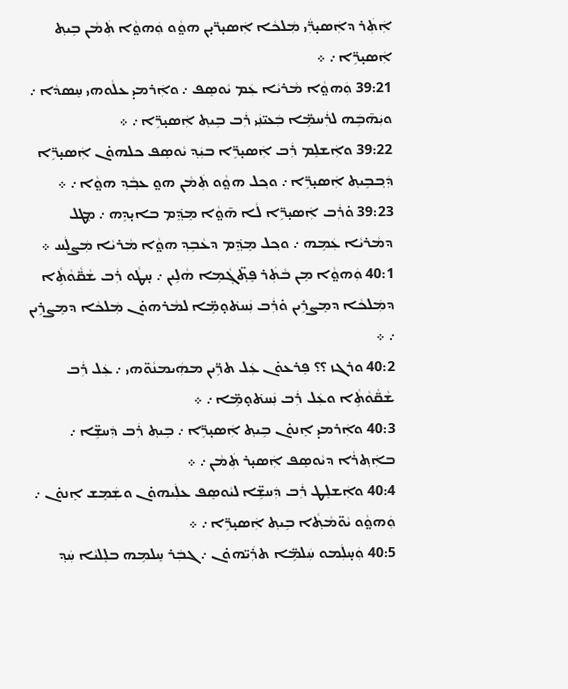ܐܲܬܲܪ ܕܐܲܣܝ̣ܪ̈ܲܝ ܡܲܠܟܵܐ ܐܲܣܝ̣ܪ̈ܝ̣ܢ ܗܘ̤ܵܘ ܘܲܗܘ̤ܵܐ ܬܲܡܵܢ ܒܹܝܬ݂ ܐܲܣܝ̣ܪܹ̈ܐ ܇ ܀
39:21 ܘܲܗܘ̤ܵܐ ܡܵܪܝܵܐ ܥܲܡ ܝܵܘܣܸܦ ܇ ܘܐܲܪܡܝ̣ ܥܠܵܘܗܝ ܚܸܣܕܵܐ ܇ ܘܝܲܗ̄ܒܹܿܗ ܠܪܲܚܡܹ̈ܐ ܒܲܥܝ̈ܢܲܝ ܪܲܒ ܒܹܝܬ݂ ܐܲܣܝ̣ܪܹ̈ܐ ܇ ܀
39:22 ܘܐܲܫܠܸܡ ܪܲܒ ܐܲܣܝ̣ܪܹ̈ܐ ܒܝܲܕ݂ ܝܵܘܣܸܦ ܟܠܗܘ̇ܢ ܐܲܣܝ̣ܪܹ̈ܐ ܕܲܒ݂ܒܹܝܬ݂ ܐܲܣܝ̣ܪܹ̈ܐ ܇ ܘܟ݂ܠ ܗܘ̤ܵܘ ܬܲܡܵܢ ܗܘ̤ ܥܒ݂ܵܕ݂ ܗܘ̤ܵܐ ܇ ܀
39:23 ܘ̇ܪܲܒ ܐܲܣܝ̣ܪܹ̈ܐ ܠܵܐ ܗ̄ܘ̤ܵܐ ܡܸܕ݂ܸ݁ܡ ܒܐܝ̣ܕܹܗ ܇ ܡܸܛܠ ܕܡܵܪܝܵܐ ܥܲܡܹܗ ܇ ܘܟ݂ܠ ܡܸܕ݂ܸ݁ܡ ܕܥܵܒܹܕ݂ ܗܘ̤ܵܐ ܡܵܪܝܵܐ ܡܲܨܠܲܚ ܀
40:1 ܘܲܗܘ̤ܵܐ ܡܸܢ ܒܵܬܲܪ ܦܸܬ݂̈ܓ݂ܵܡܹܐ ܗܵܠܹܝܢ ܇ ܚ̣ܛܵܘ ܪܲܒ ܫܵܩ̈ܵܘܵܬܹܵܐ ܕܡܲܠܟܵܐ ܕܡܸܨܪܹܝܢ ܘ̇ܪܲܒ ܢܲܚܬ݁ܘ̣ܡܹ̈ܐ ܠܡܵܪܗܘ̇ܢ ܡܲܠܟܵܐ ܕܡܸܨܪܹܝܢ ܇ ܀
40:2 ܘܪܓܙ ؟؟ ܦܸܪܥܘ̇ܢ ܥܲܠ ܬܪܹ̈ܝܢ ܡܗܲܝܡܢܵܘ̈ܗܝ ܇ ܥܲܠ ܪܲܒ ܫܵܩ̈ܵܘܵܬܹܵܐ ܘܥܲܠ ܪܲܒ ܢܲܚܬ݁ܘ̣ܡܹ̈ܐ ܇ ܀
40:3 ܘܐܲܪܡܝ̣ ܐܸܢܘ̇ܢ ܒܹܝܬ݂ ܐܲܣܝ̣ܪܹ̈ܐ ܇ ܒܹܝܬ݂ ܪܲܒ ܕܲܚܫܹ̈ܐ ܇ ܒܐܲܬ݂ܪܵܐ ܕܝܵܘܣܸܦ ܐܲܣܝ̣ܪ ܬܲܡܵܢ ܇ ܀
40:4 ܘܐܲܫܠܸܛ ܪܲܒ ܕܲܚܫܹ̈ܐ ܠܝܵܘܣܸܦ ܥܠܲܝܗܘ̇ܢ ܘܫܲܡܸܫ ܐܸܢܘ̇ܢ ܇ ܘܲܗܘ̤ܵܘ ܝܵܘ̈ܡܵܬ݂ܵܐ ܒܹܝܬ݂ ܐܲܣܝ̣ܪܹ̈ܐ ܇ ܀
40:5 ܘܲܚ̣ܠܲܡܘ ܚܲܠܡܹ̈ܐ ܬܪܲܝ̈ܗܘ̇ܢ ܇ ܓܒܲܪ ܚܸܠܡܹܗ ܒܠܸܠܝܵܐ ܚܲܕ݂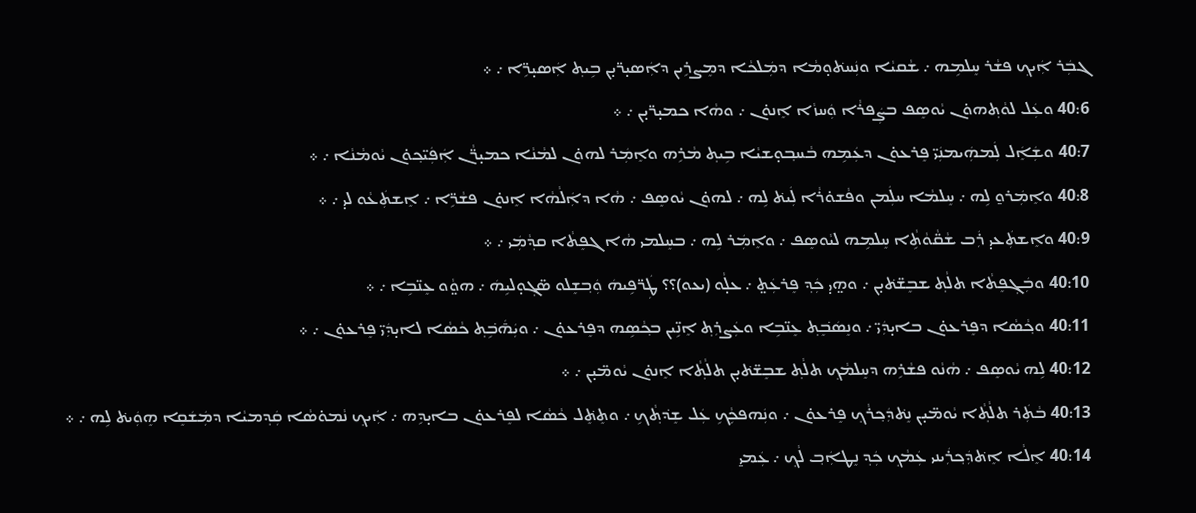ܓܒܲܪ ܐܲܝܟ݂ ܦܫܵܪ ܚܸܠܡܹܗ ܇ ܫܵܩܝܵܐ ܘܢܲܚܬ݁ܘ̣ܡܵܐ ܕܡܲܠܟܵܐ ܕܡܸܨܪܹܝܢ ܕܐܲܣܝ̣ܪ̈ܝ̣ܢ ܒܹܝܬ݂ ܐܲܣܝ̣ܪܹ̈ܐ ܇ ܀
40:6 ܘܥܲܠ ܠܘܵܬ݂ܗܘ̇ܢ ܝܵܘܣܸܦ ܒܨܲܦܪܵܐ ܘܲܚܙܵܐ ܐܸܢܘ̇ܢ ܇ ܘܗܵܐ ܟܡܝ̣ܪ̈ܝ̣ܢ ܇ ܀
40:7 ܘܫܲܐܸܿܠ ܠܲܡܗܲܝܡܢܲܝ̈ ܦܸܪܥܘ̇ܢ ܕܥܲܡܹܗ ܒܵܚܒ݂ܘ̣ܫܝܵܐ ܒܹܝܬ݂ ܡܵܪܹܗ ܘܐܸܡܲܪ ܠܗܘ̇ܢ ܠܡܵܢܵܐ ܟܡܝ̣ܪ̈ܵܢ ܐܲܦܲܝ̈ܟ݂ܘ̇ܢ ܝܵܘܡܵܢܵܐ ܇ ܀
40:8 ܘܐܸܡܲܪܘ̱ ܠܹܗ ܇ ܚܸܠܡܵܐ ܚܠܲܡܢ ܘܦܵܫܘ̇ܪܵܐ ܠܲܝܬ݁ ܠܹܗ ܇ ܠܗܘ̇ܢ ܝܵܘܣܸܦ ܇ ܗܵܐ ܕܐܲܠܵܗܵܐ ܐܸܢܘ̇ܢ ܦܫܵܪܹ̈ܐ ܇ ܐܸܫܬܲܥܵܘ ܠܝ̣ ܇ ܀
40:9 ܘܐܸܫܬܲܥܝ̣ ܪܲܒ ܫܵܩ̈ܵܘܵܬܹܵܐ ܚܸܠܡܹܗ ܠܝܵܘܣܸܦ ܇ ܘܐܸܡܲܪ ܠܹܗ ܇ ܒܚܸܠܡܝ ܗܵܐ ܓܦܸܬܵܐ ܩܕ݂ܵܡܲܝ ܇ ܀
40:10 ܘܒܲܓ݂ܦܸܬܵܐ ܬܠܵܬ݂ ܫܒܸܫ̈ܬ݁ܝ̣ܢ ܇ ܘܗ̤ܝ̣ ܟܲܕ݂ ܦܸܪܥܲܬ̤ ܇ ܥܠ̣ܵܘ (ܝܥܘ)؟؟ ܛܲܪ̈ܦܹܝܗܿ ܘܲܒ݂ܫܸܠܘ ܣ̈ܓ݂ܘ̣ܠܝܹܗܿ ܇ ܗܘ̤ܵܘ ܥܸܢ̈ܒܹܐ ܇ ܀
40:11 ܘܟ݂ܵܣܵܐ ܕܦܸܪܥܘ̇ܢ ܒܐܝ̣ܕܲܝ̈ ܇ ܘܢܸܣܿܒܸ݁ܬ݂ ܥܸܢ̈ܒܹܐ ܘܥܲܨܪܼܬ݂ ܐܸܢܹ̈ܝܢ ܒܟ݂ܵܣܹܗ ܕܦܸܪܥܘ̇ܢ ܇ ܘܝܲܗ̄ܿܒܹ݁ܬ݂ ܟܵܣܵܐ ܠܐܝ̣ܕܲܝ̈ ܦܸܪܥܘ̇ܢ ܇ ܀
40:12 ܠܹܗ ܝܵܘܣܸܦ ܇ ܗܵܢܵܘ ܦܫܵܪܹܗ ܕܚܸܠܡܵܟ݂ ܬܠܵܬ݂ ܫܒܸܫ̈ܬ݁ܝ̣ܢ ܬܠܵܬ݂ܵܐ ܐܸܢܘ̇ܢ ܝܵܘܡ̈ܝ̣ܢ ܇ ܀
40:13 ܒܵܬܲܪ ܬܠܵܬ݂ܵܐ ܝܵܘܡ̈ܝ̣ܢ ܢܸܬ݁ܕܲܟ݂ܪܵܟ݂ ܦܸܪܥܘ̇ܢ ܇ ܘܢܲܗܦܟܹܵܟܹ ܥܲܠ ܫܸܕ݁ܬ݂ܵܟܹ ܇ ܘܬܸܬܸ݁ܠ ܟܵܣܵܐ ܠܦܸܪܥܘ̇ܢ ܒܐܝ̣ܕܹܗ ܇ ܐܲܝܟ݂ ܢܵܡܘ̇ܣܵܐ ܩܲܕ݂ܡܝܵܐ ܕܡܲܫܿܩܸܐ ܗܸܘܲܝܬ݁ ܠܹܗ ܇ ܀
40:14 ܐܸܠܵܐ ܐܸܬ݁ܕܲܟ݂ܪܲܝܢܝ ܥܲܡܵܟ݂ ܟܲܕ݂ ܢܸܛܐܲܒ݂ ܠܵܟ݂ ܇ ܥܲܡܝ̱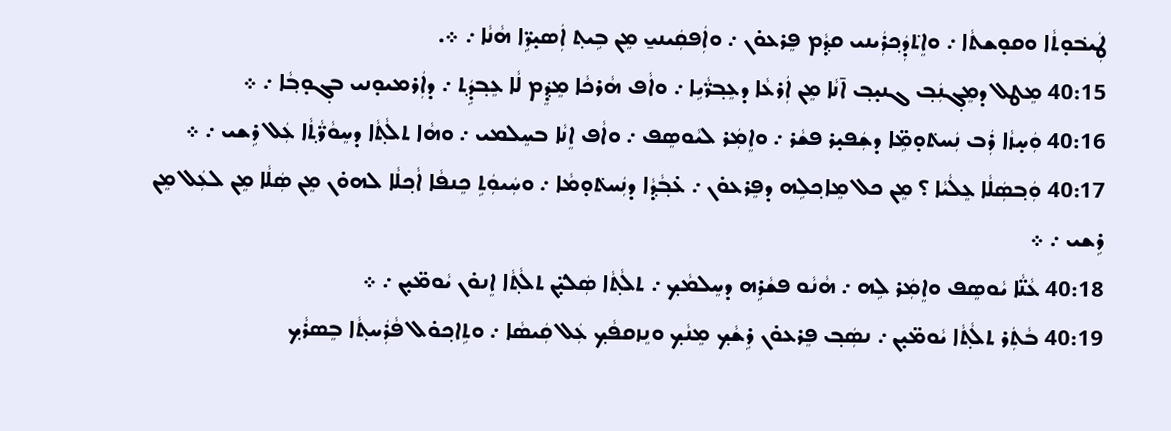ܛܲܝܒ݁ܘ̣ܬܵܐ ܘܩܘ̣ܫܬܵܐ ܇ ܘܐܸܬ݁ܕܲܟ݂ܪܲܝܢܝ ܩܕ݂ܵܡ ܦܸܪܥܘ̇ܢ ܇ ܘܐܲܦܩܲܝܢܝ̱ ܡܸܢ ܒܹܝܬ݂ ܐܲܣܝ̣ܪܹ̈ܐ ܗܵܢܵܐ ܇ ܀.
40:15 ܡܸܛܠ ܕܡܸܓ݂ܢܲܒ݂ ܓܢܝ̣ܒ݂ ܐ̄ܢܵܐ ܡܸܢ ܐܲܪܥܵܐ ܕܥܸܒ݂ܪ̈ܵܝܹܐ ܇ ܘܐܵܦ ܗܵܪܟܵܐ ܡܸܕ݂ܸ݁ܡ ܠܵܐ ܥܸܒ݂ܕܹܿܬ݂ ܇ ܕܐܲܪܡܝܘ̣ܢܝ ܒܓ݂ܘ̣ܒ݂ܵܐ ܇ ܀
40:16 ܘܲܚ̣ܙܵܐ ܪܲܒ ܢܲܚܬ݁ܘ̣ܡܹ̈ܐ ܕܫܲܦܝ̣ܪ ܦܫܵܪ ܇ ܘܐܸܡܲܪ ܠܝܵܘܣܸܦ ܇ ܘܐܵܦ ܐܸܢܵܐ ܒܚܸܠܡܝ ܇ ܘܗܵܐ ܬܠܵܬ݂ܵܐ ܕܚܸܘܵܪ̈ܵܬ݂ܵܐ ܥܲܠ ܪܹܫܝ ܇ ܀
40:17 ܘܲܒ݂ܣܲܠܵܐ ܥܸܠܵܝܵܐ ؟ ܡܸܢ ܟܠ ܡܸܐܟ݂ܠܹܗ ܕܦܸܪܥܘ̇ܢ ܇ ܥ̇ܒ݂ܵܕ݂ܵܐ ܕܢܲܚܬ݁ܘ̣ܡܵܐ ܇ ܘܚܲܝܘܲܬܹ ܟܸܢܦܵܐ ܐܵܟ݂ܠܵܐ ܠܗܘ̇ܢ ܡܸܢ ܣܲܠܵܐ ܡܸܢ ܠܥܲܠ ܡܸܢ ܪܹܫܝ ܇ ܀
40:18 ܥܵܢ̈ܵܐ ܝܵܘܣܸܦ ܘܐܸܡܲܪ ܠܹܗ ܇ ܗܵܢܵܘ ܦܫܵܪܹܗ ܕܚܸܠܡܵܟ݂ ܇ ܬܠܵܬ݂ܵܐ ܣܲܠܝ̣̈ܢ ܬܠܵܬ݂ܵܐ ܐܸܢܘ̇ܢ ܝܵܘܡ̈ܝ̣ܢ ܇ ܀
40:19 ܒܵܬܲܪ ܬܠܵܬ݂ܵܐ ܝܵܘܡ̈ܝ̣ܢ ܇ ܢܣܲܒ݂ ܦܸܪܥܘ̇ܢ ܪܹܫܵܟ݂ ܡܸܢܵܟ݂ ܘܢܸܙܩܦܵܟ݂ ܥܲܠ ܩܲܝܣܵܐ ܇ ܘܬܹܐܟ݂ܘ̇ܠ ܦܵܪܲܚܬ݂ܵܐ ܒܸܣܪܵܟ݂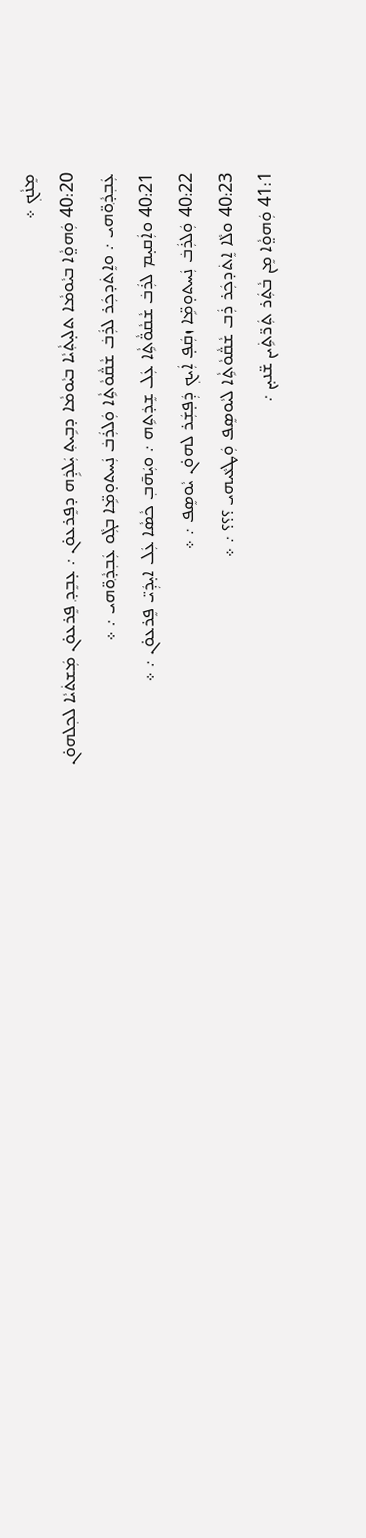ܡܸܢܵܟ݂ ܀
40:20 ܘܲܗܘ̤ܵܐ ܒܝܵܘܡܵܐ ܬܠܝ̣ܬ݂ܵܝܵܐ ܒܝܵܘܡܵܐ ܕܒܹܝܬ݂ ܝܲܠܕܹ݁ܗ ܕܦܸܪܥܘ̇ܢ ܇ ܥ̣ܒܸܕ݂ ܦܸܪܥܘ̇ܢ ܡܲܫܬ݁ܝܵܐ ܠܟ݂ܠܗܘ̇ܢ ܥܲܒ݂ܕ݂ܵܘ̈ܗܝ ܇ ܘܐܸܬ݁ܕܟܲܪ ܠܪܲܒ݁ ܫܵܩ̈ܵܘܵܬܹܵܐ ܘܲܠܪܲܒ݁ ܢܲܚܬܘ̣ܡܹ̈ܐ ܒܓܼܵܘ ܥܲܒ݂ܕ݂ܵܘ̈ܗܝ ܇ ܀
40:21 ܘܐܲܩܝ̣ܡ ܠܪܲܒ݁ ܫܵܩܵܘ̈ܵܬܹܵܐ ܥܲܠ ܫܸܕ݁ܬܹܗ ܇ ܘܝܲܗ̄ܒ݂ ܟܵܣܵܐ ܥܲܠ ܐܝ̣ܕܲܝ̈ ܦܸܪܥܘ̇ܢ ܇ ܀
40:22 ܘܲܠܪܲܒ݁ ܢܲܚܬܘ̣ܡܹ̈ܐ ܙܩܲܦ̣ ܐܲܝܟ݂ ܕܲܦ̣ܫܲܪ ܠܗܘ̇ܢ ܝܵܘܣܸܦ ܇ ܀
40:23 ܘܠܵܐ ܐܸܬ݁ܕܟܲܪ ܪܲܒ ܫܵܩ̈ܵܘܵܬܹܵܐ ܠܝܵܘܣܸܦ ܘܲܛܥܵܝܗܝ ؟؟؟ ܇ ܀
41:1 ܘܲܗܘ̤ܵܐ ܡܸܢ ܒܵܬܲܪ ܬܲܪ̈ܬܹ݁ܝܢ ܫ̈ܢܝ̣ܢ ܇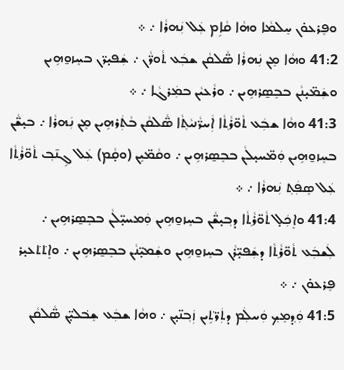ܘܦܸܪܥܘ̇ܢ ܚܸܠܡܵܐ ܘܗܵܐ ܩܵܐܹܡ ܥܲܠ ܢܲܗܪܵܐ ܇ ܀
41:2 ܘܗܵܐ ܡܸܢ ܢܲܗܪܵܐ ܣ̈ܵܠܩܵܢ ܫܒܲܥ ܬܵܘܪ̈ܵܢ ܇ ܫܲܦܝ̣ܪ̈ܢ ܒܚܸܙܘ̱ܗܹܝܢ ܘܫܲܡ̈ܝ̣ܢܵܢ ܒܒܸܣ̱ܪܗܹܝܢ ܇ ܘܪܵܥܝܵܢ ܒܡܲܪܓܵܐ ܇ ܀
41:3 ܘܗܵܐ ܫܒܲܥ ܬܵܘ̈ܪܵܬ݂ܵܐ ܐܲܚܪ̈ܵܢܝܵܬ݂ܵܐ ܣ̈ܵܠܩܵܢ ܒܵܬܲܪܗܹܝܢ ܡܸܢ ܢܲܗܪܵܐ ܇ ܒܝ̣ܫ̈ܵܢ ܒܚܸܙܘ̱ܗܹܝܢ ܘܲܡ̈ܚܝ̣ܠܵܢ ܒܒܸܣ̱ܪܗܹܝܢ ܇ ܘܩܵܡ̈ܝܹܢ (ܘܩ̣ܵܡ) ܥܲܠ ܓܹܢ̄ܒ݂ ܬܵܘ̈ܪܵܬ݂ܵܐ ܥܲܠ ܣܸܦܲܬ݂ ܢܲܗܪܵܐ ܇ ܀
41:4 ܘܐܸܟܲܠ̣ ܬܵܘ̈ܪܵܬ݂ܵܐ ܕܒ݂ܝ̣ܫ̈ܵܢ ܒܚܸܙܘ̱ܗܹܝܢ ܘܲܡܚܝ̣̈ܠܵܢ ܒܒܸܣ̱ܪܗܹܝܢ ܇ ܠܲܫܒܲܥ ܬܵܘ̈ܪܵܬ݂ܵܐ ܕܫܲܦܝ̣̈ܪܵܢ ܒܚܸܙܘ̱ܗܹܝܢ ܘܫܲܡܝ̣̈ܢܵܢ ܒܒܸܣ̱ܪܗܹܝܢ ܇ ܘܐܸܬ݁ܬ݁ܥܝ̣ܪ ܦܸܪܥܘ̇ܢ ܇ ܀
41:5 ܘܲܕ݂ܡܸܟ݂ ܘܲܚܠܲܡ ܕܬܲܪ̈ܬܹ݁ܝܢ ܙܲܒ݂ܢ̈ܝ̣ܢ ܇ ܘܗܵܐ ܫܒܲܥ ܫܸܒ݁ܠܝ̣̈ܢ ܣ̈ܵܠܩܵܢ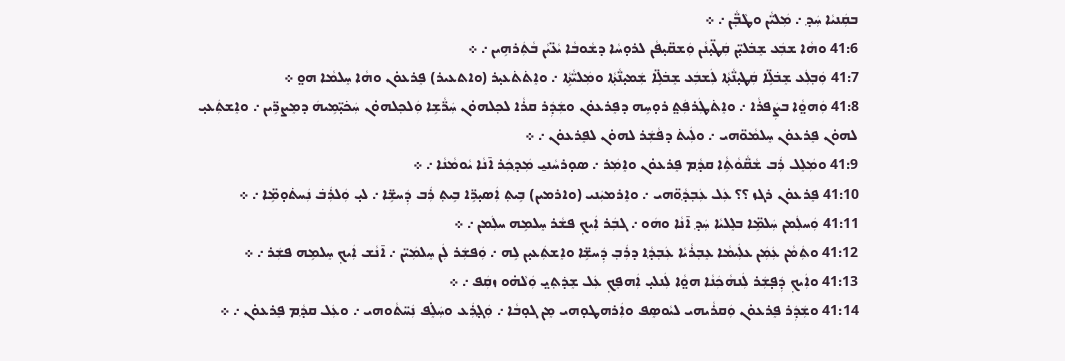ܒܩܲܢܝܵܐ ܚܲܕ݂ ܇ ܡܲܠܝ̈ܵܢ ܘܛܵܒ݂̈ܵܢ ܇ ܀
41:6 ܘܗܵܐ ܫܒܲܥ ܫܸܒ݁ܠܝ̣̈ܢ ܩܲܛ̈ܝ̣ܢܵܢ ܘܲܫܩ̈ܝ̣ܦܵܢ ܠܪܘ̣ܚܵܐ ܕܫܵܘܒܵܐ ܝܵܥ̈ܝܵܢ ܒܵܬܲܪܗܹܝܢ ܇ ܀
41:7 ܘܲܒ݂ܠܲܥ ܫܸܒ݁ܠܹ̈ܐ ܩܲܛܝ̣ܢ̈ܵܬ݂ܵܐ ܠܲܫܒܲܥ ܫܸܒ݁ܠܹ̈ܐ ܫܲܡܝ̣ܢ̈ܵܬ݂ܵܐ ܘܡܲܠܝ̈ܵܬܹܵܐ ܇ ܘܐܸܬ݁ܬ݁ܥܝ̣ܪ (ܘܐܬܥܝܪ) ܦܸܪܥܘ̇ܢ ܘܗܵܐ ܚܸܠܡܵܐ ܗܘ̤ ܀
41:8 ܘܲܗܘ̤ܵܐ ܒܨܲܦܪܵܐ ܇ ܘܐܸܬ݁ܛܲܪܦܲܬ̤ ܪܘ̣ܚܹܗ ܕܦܸܪܥܘ̇ܢ ܘܫܲܕܲܪ ܩܪܵܐ ܠܟ݂ܠܗܘ̇ܢ ܚܲܪ̈ܵܫܹܐ ܘܲܠܟ݂ܠܗܘ̇ܢ ܚܲܟ݁ܝ̣̈ܡܹܝܗܿ ܕܡܸܨܪܹ̈ܝܢ ܇ ܘܐܸܫܬܲܥܝ̣ ܠܗܘ̇ܢ ܦܸܪܥܘ̇ܢ ܚܸܠܡܵܘ̈ܗܝ ܇ ܘܠܲܝܬ݁ ܕܦܵܫܲܪ ܠܗܘ̇ܢ ܠܦܸܪܥܘ̇ܢ ܇ ܀
41:9 ܘܡܲܠܸܠ ܪܲܒ ܫܵܩ̈ܵܘܵܬܹܵܐ ܩܕ݂ܵܡ ܦܸܪܥܘ̇ܢ ܘܐܸܡܲܪ ܇ ܣܘ̣ܪܚܵܢܝ̱ ܡܲܕ݂ܟܲܪ ܐ̄ܢܵܐ ܝܵܘܡܵܢܵܐ ܇ ܀
41:10 ܦܸܪܥܘ̇ܢ ܪܓܙ ؟؟ ܥܲܠ ܥܲܒ݂ܕ݂ܵܘ̈ܗܝ ܇ ܘܐܸܪܡܝܲܢܝ (ܘܐܪܡܝܢ) ܒܹܝܬ݂ ܐܲܣܝ̣ܪܹ̈ܐ ܒܹܝܬ݂ ܪܲܒ ܕܲܚܫܹ̈ܐ ܇ ܠܝ̣ ܘܲܠܪܲܒ݁ ܢܲܚܬ݁ܘ̣ܡܹ̈ܐ ܇ ܀
41:11 ܘܲܚܠܲܡܢ ܚܲܠܡܹ̈ܐ ܒܠܸܠܝܵܐ ܚܲܕ݂ ܐ̄ܢܵܐ ܘܗܿܘ ܇ ܓܒܲܪ ܐܲܝܟ݂ ܦܫܵܪ ܚܸܠܡܹܗ ܚܠܲܡܢ ܇ ܀
41:12 ܘܬܲܡܵܢ ܥܲܡܲܢ ܥܠܲܝܡܵܐ ܥܸܒ݂ܪܵܝܵܐ ܥܲܒ݂ܕ݂ܵܐ ܕܪܲܒ݂ ܕܲܚܫܹ̈ܐ ܘܐܸܫܬܲܥܝ̣ܢ ܠܹܗ ܇ ܘܲܦܫܲܪ ܠܲܢ ܚܸܠܡܲܝ̈ܢ ܇ ܐ̄ܢܵܫ ܐܲܝܟ݂ ܚܸܠܡܹܗ ܦܫܲܪ ܇ ܀
41:13 ܘܐܲܝܟ݂ ܕܲܦ̣ܫܲܪ ܠܲܢܗܵܟܲܢܵܐ ܗܘ̤ܵܐ ܠܲܢܠܝ̣ ܐܲܗܦܸܟ݂ ܥܲܠ ܫܸܕ݁ܬ݂ܝ̤ ܘܲܠܵܗ̇ܘ ܙܩܲܦ ܇ ܀
41:14 ܘܫܲܕܲܪ ܦܸܪܥܘ̇ܢ ܘܲܩܪܵܝܗܝ ܠܝܵܘܣܸܦ ܘܐܲܪܗܛܘ̣ܗܝ ܡܸܢ ܓܘ̣ܒܵܐ ܇ ܘܲܓ̣݂ܪܲܥ ܘܚܲܠܸ̇ܦ ܢܲܚ̈ܬܵܘܗܝ ܇ ܘܥܲܠ ܩܕ݂ܵܡ ܦܸܪܥܘ̇ܢ ܇ ܀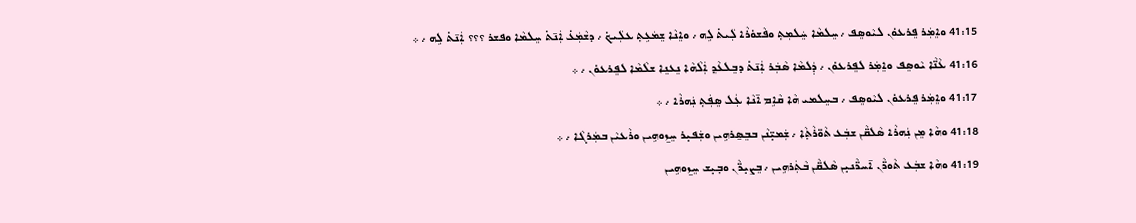41:15 ܘܐܸܡܲܪ ܦܸܪܥܘ̇ܢ ܠܝܵܘܣܸܦ ܇ ܚܸܠܡܵܐ ܚܸܿܠܡ݂ܬ݂ ܘܦܵܫܘ̇ܪܵܐ ܠܲܝܬ݁ ܠܹܗ ܇ ܘܐܸܢܵܐ ܫܸܡܿܥܹܬ݂ ܥܠܲܝܟ݁ ܇ ܕܫܵܡܲܥ̇ ܐܲܢ̄ܬ݁ ܚܸܠܡܵܐ ܘܦܫܪ ؟؟؟ ܐܲܢ̄ܬ݁ ܠܹܗ ܇ ܀
41:16 ܥܵܢ̈ܵܐ ܝܵܘܣܸܦ ܘܐܸܡܲܪ ܠܦܸܪܥܘ̇ܢ ܇ ܕܲܠܡܵܐ ܣܵܒܲܪ ܐܲܢ̄ܬ݁ ܕܒܸܠܥܵܕ݂ ܐܲܠܵܗܵܐ ܢܸܥܢܸܐ ܫܠܵܡܵܐ ܠܦܸܪܥܘ̇ܢ ܇ ܀
41:17 ܘܐܸܡܲܪ ܦܸܪܥܘ̇ܢ ܠܝܵܘܣܸܦ ܇ ܒܚܸܠܡܝ ܗܵܐ ܩܵܐܹܡ ܐ̄ܢܵܐ ܥܲܠ ܣܸܦܲܬ݂ ܢܲܗܪܵܐ ܇ ܀
41:18 ܘܗܵܐ ܡܸܢ ܢܲܗܪܵܐ ܣܵܠܩ̈ܵܢ ܫܒܲܥ ܬܵܘ̈ܪܵܬ݂ܵܐ ܇ ܫܲܡܝ̣̈ܢܵܢ ܒܒܸܣ̱ܪܗܹܝܢ ܘܫܲܦܝ̣ܪ ܚܸܙ̱ܘܗܹܝܢ ܘܪܵܥܝܵܢ ܒܡܲܪܓܵܐ ܇ ܀
41:19 ܘܗܵܐ ܫܒܲܥ ܬܵܘܪ̈ܵܢ ܐ̄ܚܪ̈ܵܢܝ̣ܢ ܣܵܠܩ̈ܵܢ ܒܵܬܲܪܗܹܝܢ ܇ ܒܸܨܝ̣ܪ̈ܵܢ ܘܒ݂ܝ̣ܫ ܚܸܙ̱ܘܗܹܝܢ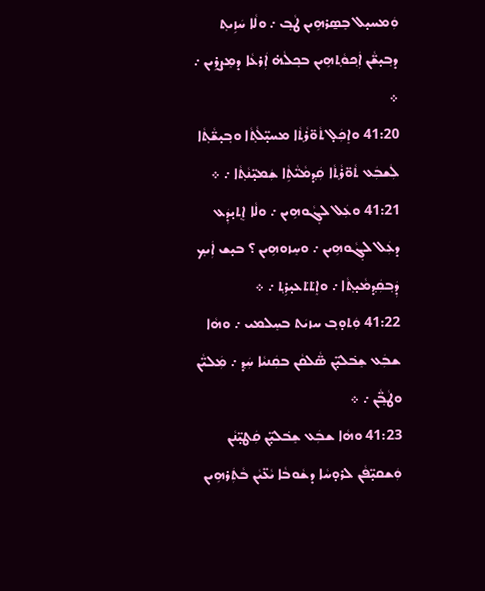ܘܲܡܚܝ̣ܠ ܒܸܣ̱ܪܗܹܝܢ ܛܵܒ݂ ܇ ܘܠܵܐ ܚܿܙܹܝܬ݂ ܕܒ݂ܝ̣ܫ̈ܵܢ ܐܲܟ݂ܘܵܬ݂ܗܹܝܢ ܒܟ݂ܠܵܗ̇ ܐܲܪܥܵܐ ܕܡܸܨܪܹܝܢ ܇ ܀
41:20 ܘܐܸܟܲܠ̣ ܬܵܘ̈ܪܵܬ݂ܵܐ ܡܚܝ̣̈ܠܵܬ݂ܵܐ ܘܒ݂ܝ̣ܫ̈ܵܬ݂ܵܐ ܠܲܫܒܲܥ ܬܵܘ̈ܪܵܬ݂ܵܐ ܩܲܕ݂ܡܵܝ̈ܵܬܹܵܐ ܫܲܡܝ̣̈ܢܵܬ݂ܵܐ ܇ ܀
41:21 ܘܥܲܠ ܠܓ݂ܵܘܗܹܝܢ ܇ ܘܠܵܐ ܐܸܬ݂ܝ̣ܕܲܥ ܕܥܲܠ ܠܓ݂ܵܘܗܹܝܢ ܇ ܘܚܸܙܘܗܹܝܢ ؟ ܒܝ̣ܫ ܐܲܝܟ݂ ܕܲܒ݂ܩܲܕ݂ܡܵܝ̣ܬ݂ܵܐ ܇ ܘܐܸܬ݁ܬ݁ܥܝ̣ܪܹܬ݂ ܇ ܀
41:22 ܘܲܬܘ̣ܒ݂ ܚܙܝܿܬ ܒܚܸܠܡܝ ܇ ܘܗܵܐ ܫܒܲܥ ܫܸܒ݁ܠܝ̣̈ܢ ܣ̈ܵܠܩܵܢ ܒܩܲܢܝܵܐ ܚܲܕ݂ ܇ ܡܲܠܝ̈ܵܢ ܘܛܵܒ݂̈ܵܢ ܇ ܀
41:23 ܘܗܵܐ ܫܒܲܥ ܫܸܒ݁ܠܝ̣̈ܢ ܩܲܛܝ̣̈ܢܵܢ ܘܲܫܩܝ̣̈ܦܵܢ ܠܪܘ̣ܚܵܐ ܕܫܵܘܒܵܐ ܝܵܥ̈ܝܵܢ ܒܵܬܲܪܗܹܝܢ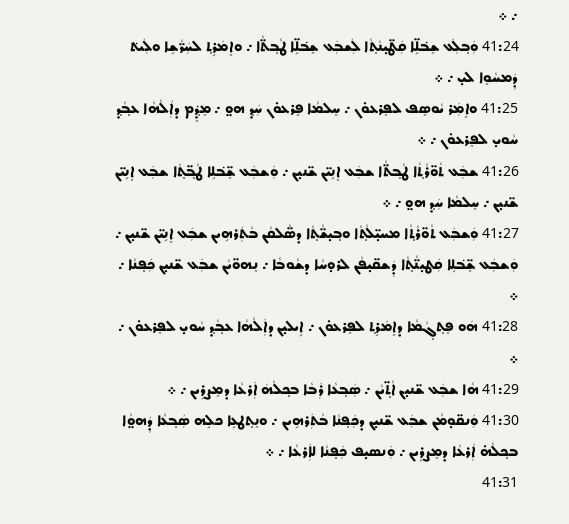܇ ܀
41:24 ܘܲܒ݂ܠܲܥ ܫܸܒ݁ܠܹ̈ܐ ܩܲܛ̈ܝ̣ܢܵܬ݂ܵܐ ܠܲܫܒܲܥ ܫܸܒ݁ܠܹ̈ܐ ܛܵܒ݂ܬ̈ܵܐ ܇ ܘܐܸܡܿܪܹܬ݂ ܠܚܲܪ̈ܵܫܹܐ ܘܠܲܝܬ݁ ܕܲܡܚܵܘܸܐ ܠܝ̣ ܇ ܀
41:25 ܘܐܸܡܲܪ ܝܵܘܣܸܦ ܠܦܸܪܥܘ̇ܢ ܇ ܚܸܠܡܵܐ ܦܸܪܥܘ̇ܢ ܚܲܕ݂ ܗܘ̤ ܇ ܡܸܕ݂ܸ݁ܡ ܕܐܲܠܵܗܵܐ ܥܒ݂ܵܕ݂ ܚܵܘܝ̣ ܠܦܸܪܥܘ̇ܢ ܇ ܀
41:26 ܫܒܲܥ ܬܵܘ̈ܪܵܬ݂ܵܐ ܛܵܒ݂ܬ̈ܵܐ ܫܒܲܥ ܐܸܢܹܝ̈ܢ ܫ̈ܢܝ̣ܢ ܇ ܘܲܫܒܲܥ ܫܸ̈ܒ݁ܠܹܐ ܛܵܒ݂̈ܬ݂ܵܐ ܫܒܲܥ ܐܸܢܹܝ̈ܢ ܫ̈ܢܝ̣ܢ ܇ ܚܸܠܡܵܐ ܚܲܕ݂ ܗܘ̤ ܇ ܀
41:27 ܘܲܫܒܲܥ ܬܵܘ̈ܪܵܬ݂ܵܐ ܡܚܝ̣̈ܠܵܬ݂ܵܐ ܘܒ݂ܝ̣ܫ̈ܵܬ݂ܵܐ ܕܣ̈ܵܠܩܵܢ ܒܵܬܲܪܗܹܝܢ ܫܒܲܥ ܐܸܢܹܝ̈ܢ ܫ̈ܢܝ̣ܢ ܇ ܘܲܫܒܲܥ ܫܸ̈ܒ݁ܠܹܐ ܩܲܛܝ̣ܢ̈ܵܬ݂ܵܐ ܕܲܫܩ̈ܝ̣ܦܵܢ ܠܪܘ̣ܚܵܐ ܕܫܵܘܒܵܐ ܇ ܢܸܗܘ̈ܝܵܢ ܫܒܲܥ ܫ̈ܢܝ̣ܢ ܟܲܦ݂ܢܵܐ ܇ ܀
41:28 ܗܿܘ ܦܸܬ݂ܓ݂ܵܡܵܐ ܕܐܸܡܿܪܹܬ݂ ܠܦܸܪܥܘ̇ܢ ܇ ܐܹܝܠܝ̣ܢ ܕܐܲܠܵܗܵܐ ܥܒ݂ܵܕ݂ ܚܵܘܝ̣ ܠܦܸܪܥܘ̇ܢ ܇ ܀
41:29 ܗܵܐ ܫܒܲܥ ܫ̈ܢܝ̣ܢ ܐܵܬ݂̈ܝܵܢ ܇ ܣܲܒ݂ܥܵܐ ܪܲܒܵܐ ܒܟ݂ܠܵܗܿ ܐܲܪܥܵܐ ܕܡܸܨܪܹܝܢ ܇ ܀
41:30 ܘܲܢܩ̈ܘ̣ܡܵܢ ܫܒܲܥ ܫ̈ܢܝ̣ܢ ܕܟܲܦ݂ܢܵܐ ܒܵܬܲܪܗܹܝܢ ܇ ܘܢܸܬ݂ܛܥܹܐ ܟܠܹܗ ܣܲܒ݂ܥܵܐ ܕܲܗܘ̤ܵܐ ܒܟ݂ܠܵܗ̇ ܐܲܪܥܵܐ ܕܡܸܨܪܹܝܢ ܇ ܘܲܢܣܝ̣ܦ ܟܲܦ݂ܢܵܐ ܠܐܲܪܥܵܐ ܇ ܀
41:31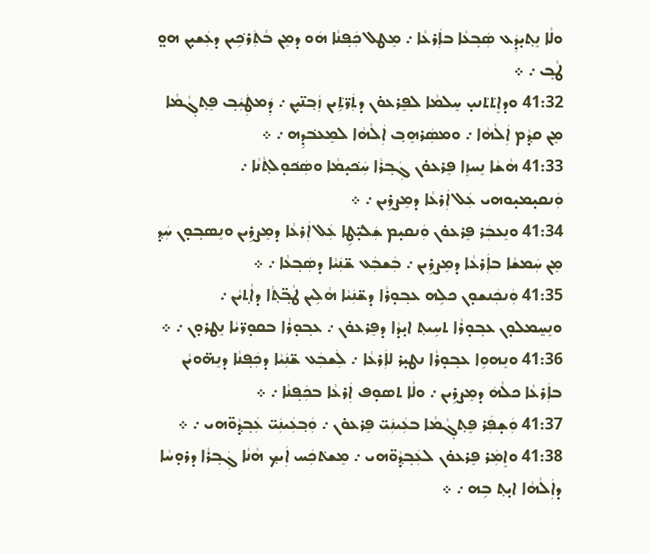ܘܠܵܐ ܢܸܬ݂ܝ̣ܕܲܥ ܣܲܒ݂ܥܵܐ ܒܐܲܪܥܵܐ ܇ ܡܸܛܠ ܟܲܦ݂ܢܵܐ ܗܿܘ ܕܡܸܢ ܒܵܬܲܪܟܹ݁ܝܢ ܕܥܲܫܝ̣ܢ ܗܘ̤ ܛܵܒ݂ ܇ ܀
41:32 ܘܕܐܸܬ݁ܬ݁ܢܝ̣ ܚܸܠܡܵܐ ܠܦܸܪܥܘ̇ܢ ܕܬܲܪ̈ܬܹ݁ܝܢ ܙܲܒ݂ܢ̈ܝ̣ܢ ܇ ܕܲܡܛܲܝܲܒ݂ ܦܸܬ݂ܓ݂ܵܡܵܐ ܡܸܢ ܩܕ݂ܵܡ ܐܲܠܵܗܵܐ ܇ ܘܡܣܲܪܗܸܒ݂ ܐܲܠܵܗܵܐ ܠܡܸܥܒ݁ܕܹܗ ܇ ܀
41:33 ܗܵܫܵܐ ܢܸܚܙܸܐ ܦܸܪܥܘ̇ܢ ܓܲܒ݂ܪܵܐ ܚܲܟ݁ܝ̣ܡܵܐ ܘܣܲܟ݁ܘ̣ܠܬ݂ܵܢܵܐ ܇ ܘܲܢܩܝ̣ܡܝ̣ܘܗܝ ܥܲܠ ܐܲܪܥܵܐ ܕܡܸܨܪܹܝܢ ܇ ܀
41:34 ܘܢܸܥܒܲܪ ܦܸܪܥܘ̇ܢ ܘܲܢܩܝ̣ܡ ܫܲܠܝ̣̈ܛܹܐ ܥܲܠ ܐܲܪܥܵܐ ܕܡܸܨܪܹܝܢ ܘܢܸܣܒ݂ܘ̣ܢ ܚܲܕ݂ ܡܸܢ ܚܲܡܫܵܐ ܒܐܲܪܥܵܐ ܕܡܸܨܪܹܝܢ ܇ ܒܲܫܒܲܥ ܫ̈ܢܲܝܵܐ ܕܣܲܒ݂ܥܵܐ ܇ ܀
41:35 ܘܲܢܟܲܢܫܘ̣ܢ ܟܠܹܗ ܥܒ݂ܘ̣ܪܵܐ ܕܫ̈ܢܲܝܵܐ ܗܵܠܹܝܢ ܛܵܒ݂̈ܬ݂ܵܐ ܕܐܵܬ݂ܝܵܢ ܇ ܘܢܸܚ̱ܡܠܘ̣ܢ ܥܒ݂ܘ̣ܪܵܐ ܬܚܹܝܬ݂ ܐܝ̣ܕܵܐ ܕܦܸܪܥܘ̇ܢ ܇ ܥܒ݂ܘ̣ܪܵܐ ܒܩܘ̣ܪ̈ܝܵܐ ܢܸܛܪܘ̣ܢ ܇ ܀
41:36 ܘܢܸܗܘܹܐ ܥܒ݂ܘ̣ܪܵܐ ܢܛܝ̣ܪ ܠܐܲܪܥܵܐ ܇ ܠܲܫܒܲܥ ܫ̈ܢܲܝܵܐ ܕܟܲܦ݂ܢܵܐ ܕܢܸܗ̈ܘܝܵܢ ܒܐܲܪܥܵܐ ܟܠܵܗܿ ܕܡܸܨܪܹܝܢ ܇ ܘܠܵܐ ܬܣܘ̣ܦ ܐܲܪܥܵܐ ܒܟܲܦ݂ܢܵܐ ܇ ܀
41:37 ܘܲܫ̣ܦܲܪ ܦܸܬ݂ܓ݂ܵܡܵܐ ܒܥܲܝܢܲܝ̈ ܦܸܪܥܘ̇ܢ ܇ ܘܲܒ݂ܥܲܝܢܲܝ̈ ܥܲܒ݂ܕ݂ܵܘ̈ܗܝ ܇ ܀
41:38 ܘܐܸܡܲܪ ܦܸܪܥܘ̇ܢ ܠܥܲܒ݂ܕ݂ܵܘ̈ܗܝ ܇ ܡܸܫܬ݁ܟܲܚ ܐܲܝܟ݂ ܗܵܢܵܐ ܓܲܒ݂ܪܵܐ ܕܪܘ̣ܚܵܐ ܕܐܲܠܵܗܵܐ ܐܝ̣ܬ݂ ܒܹܗ ܇ ܀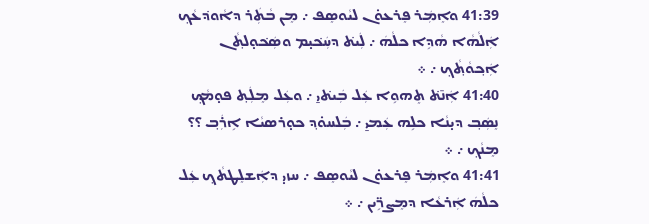41:39 ܘܐܸܡܲܪ ܦܸܪܥܘ̇ܢ ܠܝܵܘܣܸܦ ܇ ܡܸܢ ܒܵܬܲܪ ܕܐܵܘܕ݁ܥܵܟ݂ ܐܲܠܵܗܵܐ ܗܵܕܹܐ ܟܠܵܗܿ ܇ ܠܲܝܬ݁ ܕܚܲܟ݁ܝ̣ܡ ܘܣܲܟ݁ܘ̣ܠܬ݂ܵܢ ܐܲܟ݂ܘܵܬ݂ܵܟ݂ ܇ ܀
41:40 ܐܲܢ̄ܬ݁ ܬܸܗܘܹܐ ܥܲܠ ܒܲܝܬ݁ܝ̱ ܇ ܘܥܲܠ ܡܸܠܲܬ݂ ܦܘ̣ܡܵܟ݂ ܢܸܣܲܒ݂ ܕܝ̣ܢܵܐ ܟܠܹܗ ܥܲܡܝ̱ ܇ ܒܲܠܚܘ̇ܕ݂ ܟܘ̣ܪܣܝܵܐ ܐܹܪܲܒ݂ ؟؟ ܡܸܢܵܟ݂ ܇ ܀
41:41 ܘܐܸܡܲܪ ܦܸܪܥܘ̇ܢ ܠܝܵܘܣܸܦ ܇ ܚܙܝ̣ ܕܐܲܫܠܸܛܬܵܟ݂ ܥܲܠ ܟܠܵܗܿ ܐܲܪܥܵܐ ܕܡܸܨܪܹ̈ܝܢ ܇ ܀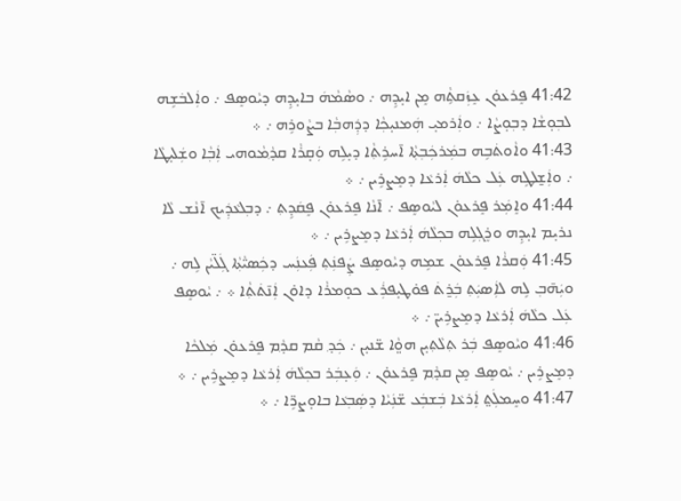41:42 ܦܸܪܥܘ̇ܢ ܥܸܙܲܩܬܹܵܗ ܡܸܢ ܐܝ̣ܕܹܗ ܇ ܘܣܵܡܵܗܿ ܒܐܝ̣ܕܹܗ ܕܝܵܘܣܸܦ ܇ ܘܐܲܠܒ݁ܫܹܗ ܠܒ݂ܘ̣ܫܵܐ ܕܒ݂ܘ̣ܨܵܐ ܇ ܘܐܲܪܡܝ̣ ܗܲܡܢܝ̣ܟ݂ܵܐ ܕܕܲܗܒ݂ܵܐ ܒܨܵܘܪܹܗ ܇ ܀
41:43 ܘܐܵܘܬ݁ܒܹܗ ܒܡܲܪܟܲܒ݂ܬ݂ܵܐ ܐ̄ܚܪܹܬ݂ܵܐ ܕܝ̣ܠܹܗ ܘܲܩ̣ܪܵܐ ܩܕ݂ܵܡܵܘܗܝ ܐܲܒ݂ܵܐ ܘܫܲܠܝ̣ܛܵܐ ܇ ܘܐܲܫ̱ܠܛܹܗ ܥܲܠ ܟܠܵܗܿ ܐܲܪܥܵܐ ܕܡܸܨܪܹܝܢ ܇ ܀
41:44 ܘܐܸܡܲܪ ܦܸܪܥܘ̇ܢ ܠܝܵܘܣܸܦ ܇ ܐ̄ܢܵܐ ܦܸܪܥܘ̇ܢ ܦܸܩܿܕܹܬ݂ ܇ ܕܒ݂ܠܥܵܕܲܝܟ ܐ̄ܢܵܫ ܠܵܐ ܢܪܝ̣ܡ ܐܝ̣ܕܹܗ ܘܪܸܓ݂ܠܹܗ ܒܟ݂ܠܵܗܿ ܐܲܪܥܵܐ ܕܡܸܨܪܹܝܢ ܇ ܀
41:45 ܘܲܩܪܵܐ ܦܸܪܥܘ̇ܢ ܫܡܹܗ ܕܝܵܘܣܸܦ ܨܲܦܢܲܬ݂ ܦܲܥܢܲܚ ܕܟܲܣܝ̈ܵܬ݂ܵܐ ܓܲܠ̈ܝܵܢ ܠܹܗ ܇ ܘܝܲܗ̄ܒ݂ ܠܹܗ ܠܐܲܣܝܲܬ݂ ܒܲܪ̱ܬ݁ ܦܘ̇ܛܝ̣ܦܪܲܥ ܟܘ̣ܡܪܵܐ ܕܐܘ̇ܢ ܐܲܢ̄ܬ݁ܬ݂ܵܐ ܀ ܇ ܝܵܘܣܸܦ ܥܲܠ ܟܠܵܗܿ ܐܲܪܥܵܐ ܕܡܸܨܪܹܝܢ̈ ܇ ܀
41:46 ܘܝܵܘܣܸܦ ܒܲܪ ܬ݂ܠܵܬ݂ܝ̣ܢ ܗܘ̤ܵܐ ܫ̈ܢܝ̣ܢ ܇ ܟܲܕ݂ ܩܵܡ ܩܕ݂ܵܡ ܦܸܪܥܘ̇ܢ ܡܲܠܟܵܐ ܕܡܸܨܪܹܝܢ ܇ ܝܵܘܣܸܦ ܡܸܢ ܩܕ݂ܵܡ ܦܸܪܥܘ̇ܢ ܇ ܘܲܥ̣ܒܲܪ ܒܟ݂ܠܵܗܿ ܐܲܪܥܵܐ ܕܡܸܨܪܹܝܢ ܇ ܀
41:47 ܘܚܸܡܠܲܬ̤ ܐܲܪܥܵܐ ܒܲܫܒܲܥ ܫ̈ܢܲܝܵܐ ܕܣܲܒ݂ܥܵܐ ܒܐܘ̣ܨܪܹ̈ܐ ܇ ܀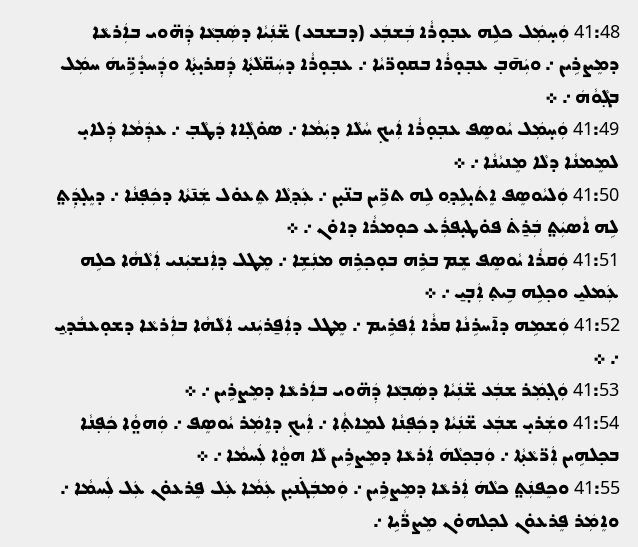41:48 ܘܲܚ̣ܡܲܠ ܟܠܹܗ ܥܒ݂ܘ̣ܪܵܐ ܒܲܫܒܲܥ (ܕܒܫܒܥ) ܫ̈ܢܲܝܵܐ ܕܣܲܒ݂ܥܵܐ ܕܲܗ̈ܘܝ ܒܐܲܪܥܵܐ ܕܡܸܨܪܹܝܢ ܇ ܘܝܲܗ̄ܒ݂ ܥܒ݂ܘ̣ܪܵܐ ܒܩܘ̣ܪ̈ܝܵܐ ܇ ܥܒ݂ܘ̣ܪܵܐ ܕܚܲܩ̈ܠܵܬ݂ܵܐ ܕܲܩܪܝ̣ܬ݂ܵܐ ܘܕܲܚܕܵܪܹ̈ܝܗܿ ܚܡܲܠ ܒܓ݂ܵܘܵܗܿ ܇ ܀
41:49 ܘܲܚ̣ܡܲܠ ܝܵܘܣܸܦ ܥܒ݂ܘ̣ܪܵܐ ܐܲܝܟ݂ ܚܵܠܵܐ ܕܝܲܡܵܐ ܇ ܣܘ̇ܓ݂ܵܐܐ ܕܿܛܵܒ݂ ܇ ܥܕܲܡܵܐ ܕܲܠܐܝ̣ ܠܡܸܡܢܵܐ ܕܠܵܐ ܡܸܢܝܵܢܵܐ ܇ ܀
41:50 ܘܲܠܝܵܘܣܸܦ ܐܸܬܿܝ̣ܠܹܕ݂ܘ ܠܹܗ ܬܪܹ̈ܝܢ ܒܢ̈ܝ̣ܢ ܇ ܥܲܕ݂ܠܵܐ ܬܸܥܘ̇ܠ ܫܲܢ̄ܬܵܐ ܕܟܲܦ݂ܢܵܐ ܇ ܕܝܸܠ̣ܕܲܬ̤ ܠܹܗ ܐܵܣܝܲܬ̤ ܒܲܪ̱ܬ݁ ܦܘ̇ܛܝ̣ܦܪܲܥ ܟܘ̣ܡܪܵܐ ܕܐܘ̇ܢ ܇ ܀
41:51 ܘܲܩܪܵܐ ܝܵܘܣܸܦ ܫܸܡ ܒܪܹܗ ܒܘ̣ܟ݂ܪܹܗ ܡܢܲܫܹܐ ܇ ܡܸܛܠ ܕܐܲܢܫܝܲܢܝ ܐܲܠܵܗܵܐ ܟܠܹܗ ܥܲܡܠܝ̱ ܘܟ݂ܠܹܗ ܒܹܝܬ݂ ܐܲܒ̣ܝ̱ ܇ ܀
41:52 ܘܲܫܡܹܗ ܕܐ̄ܚܪܹܢܵܐ ܩܪܵܐ ܐܲܦܪܹܝܡ ܇ ܡܸܛܠ ܕܐܲܦ̱ܪܝܲܢܝ ܐܲܠܵܗܵܐ ܒܐܲܪܥܵܐ ܕܫܘ̣ܥܒܵܕ݂ܝ̱ ܇ ܀
41:53 ܘܲܓ݂ܡܲܪ ܫܒܲܥ ܫ̈ܢܲܝܵܐ ܕܣܲܒ݂ܥܵܐ ܕܲܗ̈ܘܝ ܒܐܲܪܥܵܐ ܕܡܸܨܪܹܝܢ ܇ ܀
41:54 ܘܫܲܪܝ̣ ܫܒܲܥ ܫ̈ܢܲܝܵܐ ܕܟܲܦ݂ܢܵܐ ܠܡܸܐܬ݂ܵܐ ܇ ܐܲܝܟ݂ ܕܐܸܡܲܪ ܝܵܘܣܸܦ ܇ ܘܲܗܘ̤ܵܐ ܟܲܦ݂ܢܵܐ ܒܟ݂ܠܗܹܝܢ ܐܲܪ̈ܥܵܬ݂ܵܐ ܇ ܘܲܒ݂ܟ݂ܠܵܗܿ ܐܲܪܥܵܐ ܕܡܸܨܪܹܝܢ ܠܵܐ ܗܘ̤ܵܐ ܠܲܚܡܵܐ ܇ ܀
41:55 ܘܟܸܦܢܲܬ̤ ܟܠܵܗܿ ܐܲܪܥܵܐ ܕܡܸܨܪܹܝܢ ܇ ܘܲܡܒܲܓ݁ܢܝ̣ܢ ܥܲܡܵܐ ܥܲܠ ܦܸܪܥܘ̇ܢ ܥܲܠ ܠܲܚܡܵܐ ܇ ܘܐܸܡܲܪ ܦܸܪܥܘ̇ܢ ܠܟ݂ܠܗܘ̇ܢ ܡܸܨܪ̈ܵܝܹܐ ܇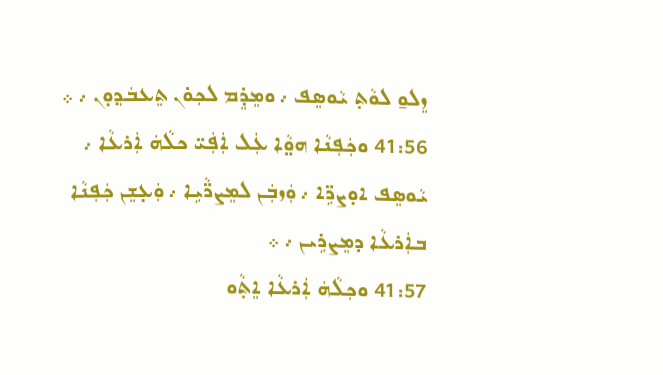ܙܸܠܘ̱ ܠܘܵܬ݂ ܝܵܘܣܸܦ ܇ ܘܡܸܕܸ݁ܡ ܠܟ݂ܘ̇ܢ ܬܸܥܒܿܕ݂ܘ̣ܢ ܇ ܀
41:56 ܘܟܲܦ݂ܢܵܐ ܗܘ̤ܵܐ ܥܲܠ ܐܲܦܲܝ̈ ܟܠܵܗܿ ܐܲܪܥܵܐ ܇ ܝܵܘܣܸܦ ܐܘ̣ܨܪܹ̈ܐ ܇ ܘܲܙܒܲܢ ܠܡܸܨܪ̈ܵܝܹܐ ܇ ܘܲܥ̣ܫܸܢ ܟܲܦ݂ܢܵܐ ܒܐܲܪܥܵܐ ܕܡܸܨܪܹܝܢ ܇ ܀
41:57 ܘܟ݂ܠܵܗܿ ܐܲܪܥܵܐ ܐܸܬ݂ܵܘ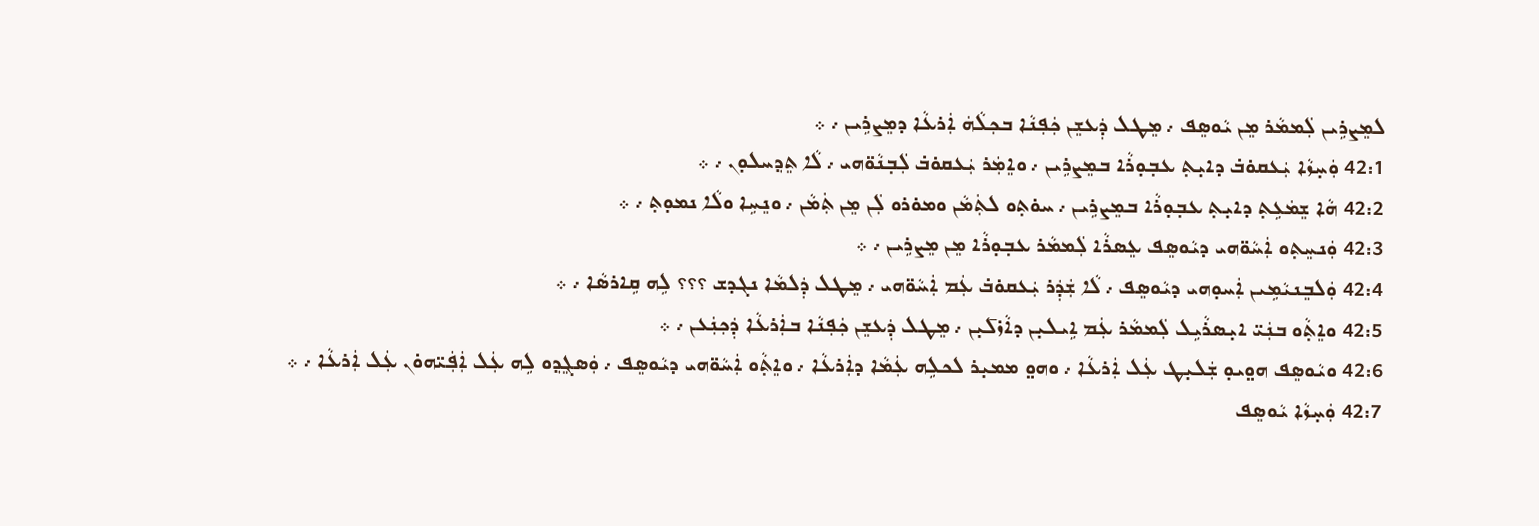ܠܡܸܨܪܹܝܢ ܠܲܡܡܵܪ ܡܸܢ ܝܵܘܣܸܦ ܇ ܡܸܛܠ ܕܲܥܫܸܢ ܟܲܦ݂ܢܵܐ ܒܟ݂ܠܵܗܿ ܐܲܪܥܵܐ ܕܡܸܨܪܹܝܢ ܇ ܀
42:1 ܘܲܚ̣ܙܵܐ ܝܲܥܩܘ̇ܒ݁ ܕܐܝ̣ܬ݂ ܥܒ݂ܘ̣ܪܵܐ ܒܡܸܨܪܹܝܢ ܇ ܘܐܸܡܲܪ ܝܲܥܩܘ̇ܒ݁ ܠܲܒ݂ܢܵܘ̈ܗܝ ܇ ܠܵܐ ܬܸܕ݂ܚܠܘ̣ܢ ܇ ܀
42:2 ܗܵܐ ܫܸܡܿܥܹܬ݂ ܕܐܝ̣ܬ݂ ܥܒ݂ܘ̣ܪܵܐ ܒܡܸܨܪܹܝܢ ܇ ܚܘ̇ܬ݂ܘ ܠܬܲܡܵܢ ܘܡܘ̇ܪܘ ܠܲܢ ܡܸܢ ܬܲܡܵܢ ܇ ܘܢܸܚܹܐ ܘܠܵܐ ܢܡܘ̣ܬ݂ ܇ ܀
42:3 ܘܲܢܚܸܬ݂ܘ ܐܲܚܵܘ̈ܗܝ ܕܝܵܘܣܸܦ ܥܸܣܪܵܐ ܠܲܡܡܵܪ ܥܒ݂ܘ̣ܪܵܐ ܡܸܢ ܡܸܨܪܹܝܢ ܇ ܀
42:4 ܘܲܠܒܸܢܝܵܡܹܝܢ ܐܲܚܘ̣ܗܝ ܕܝܵܘܣܸܦ ܇ ܠܵܐ ܫܲܕܲܪ ܝܲܥܩܘ̇ܒ݁ ܥܲܡ ܐܲܚܵܘ̈ܗܝ ܇ ܡܸܛܠ ܕܲܠܡܵܐ ܢܓܕܫ ؟؟؟ ܠܹܗ ܩܹܐܪܣܵܐ ܇ ܀
42:5 ܘܐܸܬ݂ܵܘ ܒܢܲܝ̈ ܐܝ̣ܣܪܵܝܹܠ ܠܲܡܡܵܪ ܥܲܡ ܐܹܝܠܝ̣ܢ ܕܐܵܙ̇ܠ̄ܝ̣ܢ ܇ ܡܸܛܠ ܕܲܥܫܸܢ ܟܲܦ݂ܢܵܐ ܒܐܲܪܥܵܐ ܕܲܟ݂ܢܲܥܢ ܇ ܀
42:6 ܘܝܵܘܣܸܦ ܗܘ̤ܝܘ̣ ܫܲܠܝ̣ܛ ܥܲܠ ܐܲܪܥܵܐ ܇ ܘܗܘ̤ ܡܡܝ̣ܪ ܠܟܠܹܗ ܥܲܡܵܐ ܕܐܲܪܥܵܐ ܇ ܘܐܸܬ݂ܵܘ ܐܲܚܵܘ̈ܗܝ ܕܝܵܘܣܸܦ ܇ ܘܲܣܓܸܕ݂ܘ ܠܹܗ ܥܲܠ ܐܲܦܲܝ̈ܗܘ̇ܢ ܥܲܠ ܐܲܪܥܵܐ ܇ ܀
42:7 ܘܲܚ̣ܙܵܐ ܝܵܘܣܸܦ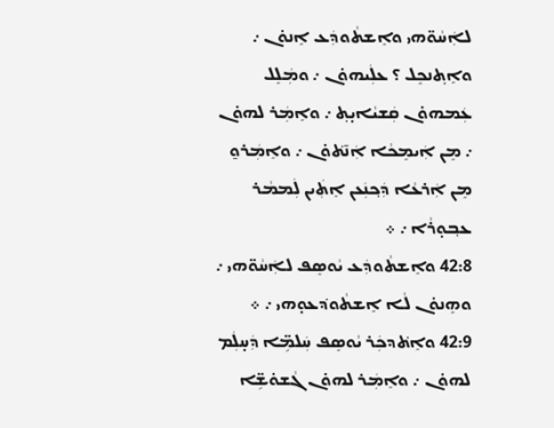ܠܐܲܚܵܘ̈ܗܝ ܘܐܸܫܬܵܘܕܲܥ ܐܸܢܘ̇ܢ ܇ ܘܐܸܬ݂ܢܟܸܠ ؟ ܥܠܲܝܗܘ̇ܢ ܇ ܘܡܲܠܸܠ ܥܲܡܗܘ̇ܢ ܩܲܫܝܵܐܝ̣ܬ݂ ܇ ܘܐܸܡܲܪ ܠܗܘ̇ܢ ܇ ܡܸܢ ܐܲܝܡܸܟܵܐ ܐܲܢ̄ܬ݁ܘ̇ܢ ܇ ܘܐܸܡܲܪܘ̱ ܡܸܢ ܐܲܪܥܵܐ ܕܲܟ݂ܢܲܥܢ ܐܸܬܲܝܢ ܠܲܡܡܵܪ ܥܒ݂ܘ̣ܪܵܐ ܇ ܀
42:8 ܘܐܸܫܬܵܘܕܲܥ ܝܵܘܣܸܦ ܠܐܲܚܵܘ̈ܗܝ ܇ ܘܗܸܢܘ̇ܢ ܠܵܐ ܐܸܫܬܵܘܕ݁ܥܘ̣ܗܝ ܇ ܀
42:9 ܘܐܸܬ݁ܕܟܲܪ ܝܵܘܣܸܦ ܚܲܠܡܹ̈ܐ ܕܲܚ̣ܠܲܡ ܠܗܘ̇ܢ ܇ ܘܐܸܡܲܪ ܠܗܘ̇ܢ ܓܵܫܘ̇ܫܹ̈ܐ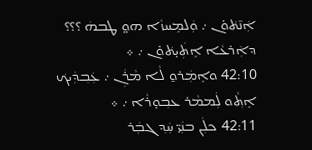ܐܲܢ̄ܬ݁ܘ̇ܢ ܇ ܘܲܠܡܸܚܙܵܐ ܗܘ̤ ܛܒܗܿ ؟؟؟ ܕܐܲܪܥܵܐ ܐܸܬܲܝ̣ܬ݁ܘ̇ܢ ܇ ܀
42:10 ܘܐܸܡܲܪܘ̱ ܠܵܐ ܡܵܪܲܢ ܇ ܥܲܒ݂ܕܲܝܟ݁ ܐܸܬ݂ܵܘ ܠܲܡܡܵܪ ܥܒ݂ܘ̣ܪܵܐ ܇ ܀
42:11 ܟܠܲܢ ܒܢܲܝ̈ ܚܲܕ݂ ܓܒܲܪ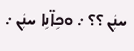ܚܢܲܢ ؟؟ ܇ ܘܟܹܐ̈ܢܹܐ ܚܢܲܢ ܇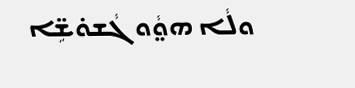ܘܠܵܐ ܗܘ̤ܵܘ ܓܵܫܘ̇ܫܹ̈ܐ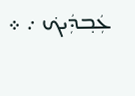ܥܲܒ݂ܕܲܝܟ݁ ܇ ܀